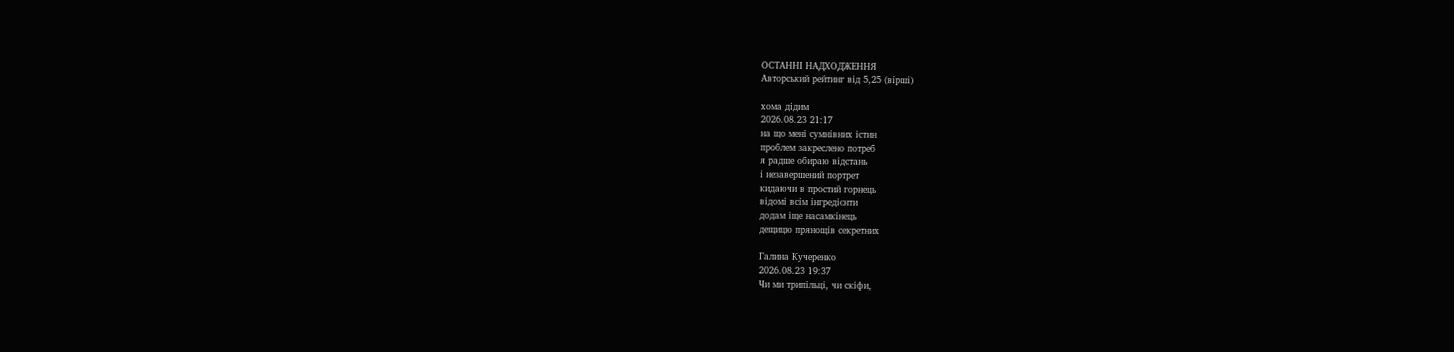ОСТАННІ НАДХОДЖЕННЯ
Авторський рейтинг від 5,25 (вірші)

хома дідим
2026.08.23 21:17
на що мені сумнівних істин
проблем закреслено потреб
я радше обираю відстань
і незавершений портрет
кидаючи в простий горнець
відомі всім інгредієнти
додам іще насамкінець
дещицю прянощів секретних

Галина Кучеренко
2026.08.23 19:37
Чи ми трипільці, чи скіфи,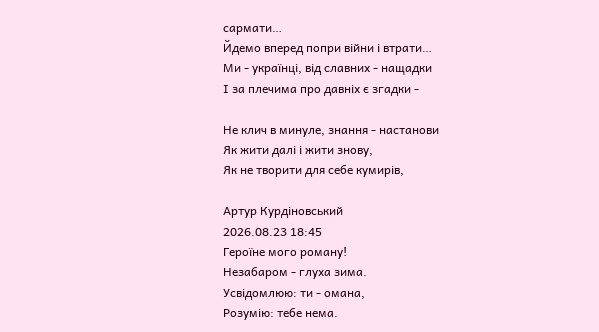сармати…
Йдемо вперед попри війни і втрати…
Ми - українці, від славних - нащадки
І за плечима про давніх є згадки -

Не клич в минуле, знання - настанови
Як жити далі і жити знову,
Як не творити для себе кумирів,

Артур Курдіновський
2026.08.23 18:45
Героїне мого роману!
Незабаром - глуха зима.
Усвідомлюю: ти - омана,
Розумію: тебе нема.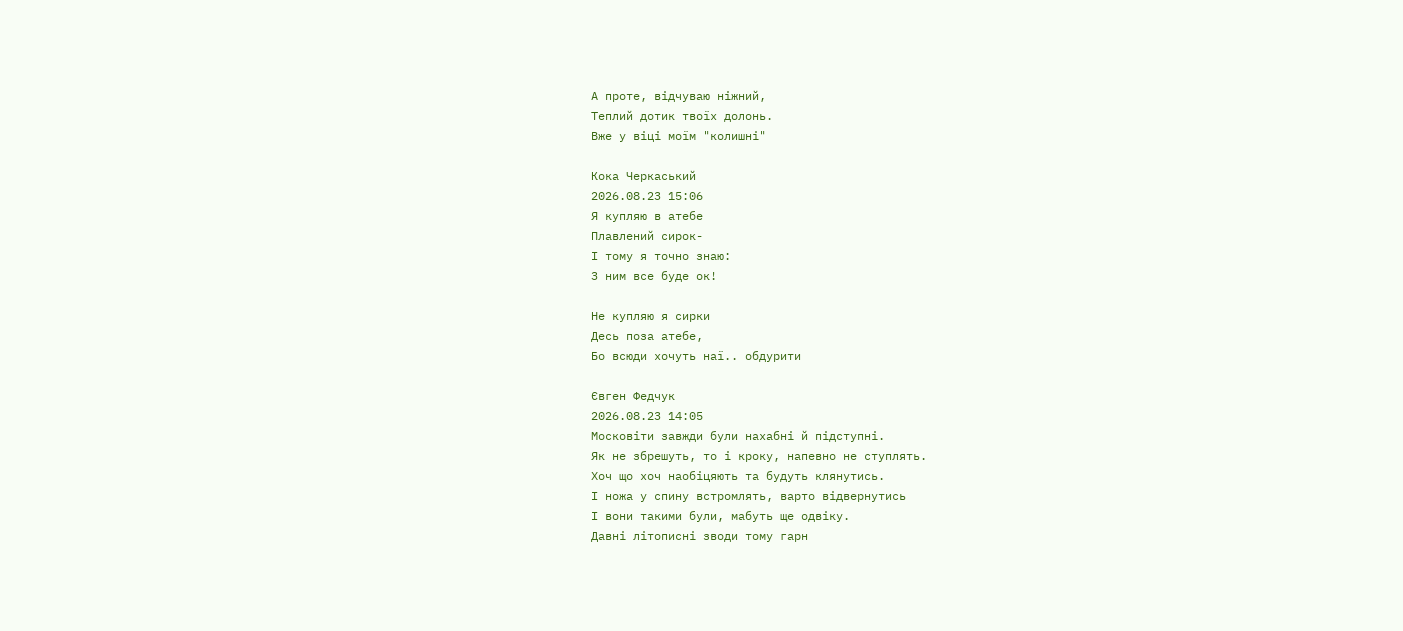А проте, відчуваю ніжний,
Теплий дотик твоїх долонь.
Вже у віці моїм "колишні"

Кока Черкаський
2026.08.23 15:06
Я купляю в атебе
Плавлений сирок-
І тому я точно знаю:
З ним все буде ок!

Не купляю я сирки
Десь поза атебе,
Бо всюди хочуть наї.. обдурити

Євген Федчук
2026.08.23 14:05
Московіти завжди були нахабні й підступні.
Як не збрешуть, то і кроку, напевно не ступлять.
Хоч що хоч наобіцяють та будуть клянутись.
І ножа у спину встромлять, варто відвернутись
І вони такими були, мабуть ще одвіку.
Давні літописні зводи тому гарн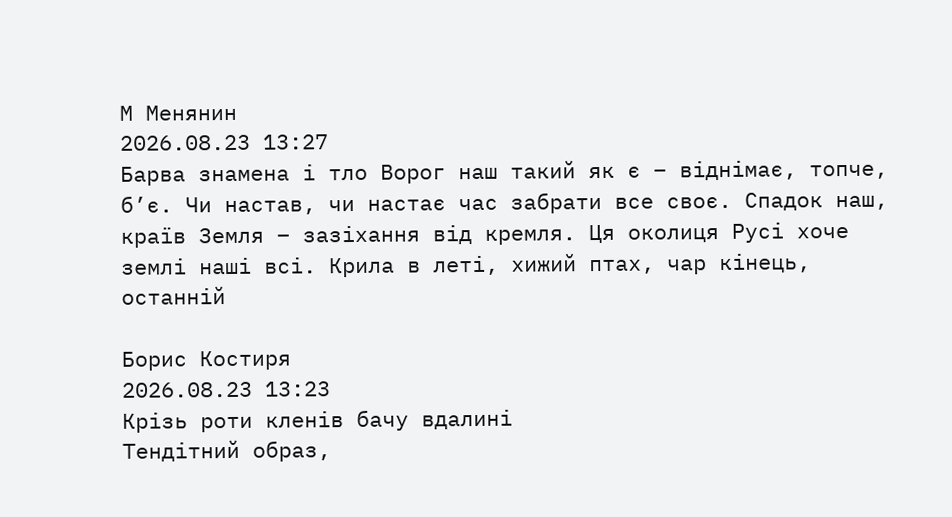М Менянин
2026.08.23 13:27
Барва знамена і тло Ворог наш такий як є – віднімає, топче, б’є. Чи настав, чи настає час забрати все своє. Спадок наш, країв Земля – зазіхання від кремля. Ця околиця Русі хоче землі наші всі. Крила в леті, хижий птах, чар кінець, останній

Борис Костиря
2026.08.23 13:23
Крізь роти кленів бачу вдалині
Тендітний образ,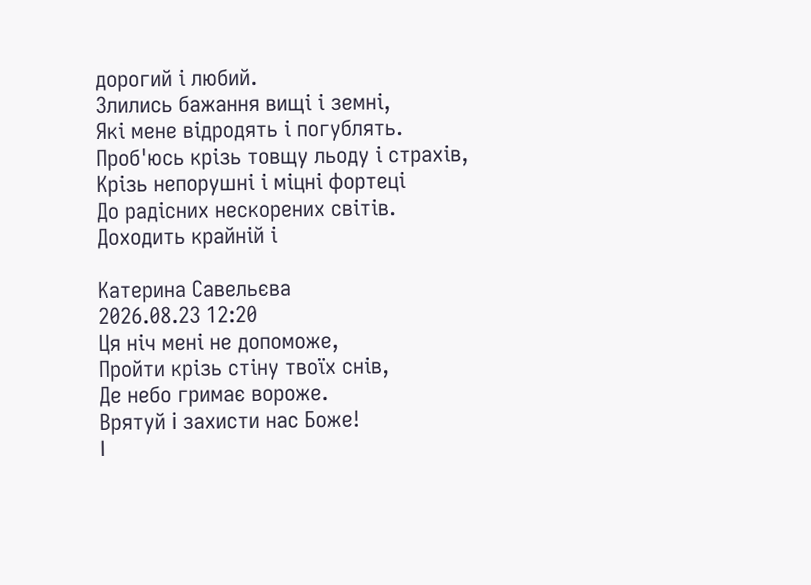дорогий і любий.
Злились бажання вищі і земні,
Які мене відродять і погублять.
Проб'юсь крізь товщу льоду і страхів,
Крізь непорушні і міцні фортеці
До радісних нескорених світів.
Доходить крайній і

Катерина Савельєва
2026.08.23 12:20
Ця нiч менi не допоможе,
Пройти крiзь стiну твоїх снiв,
Де небо гримає вороже.
Врятуй i захисти нас Боже!
I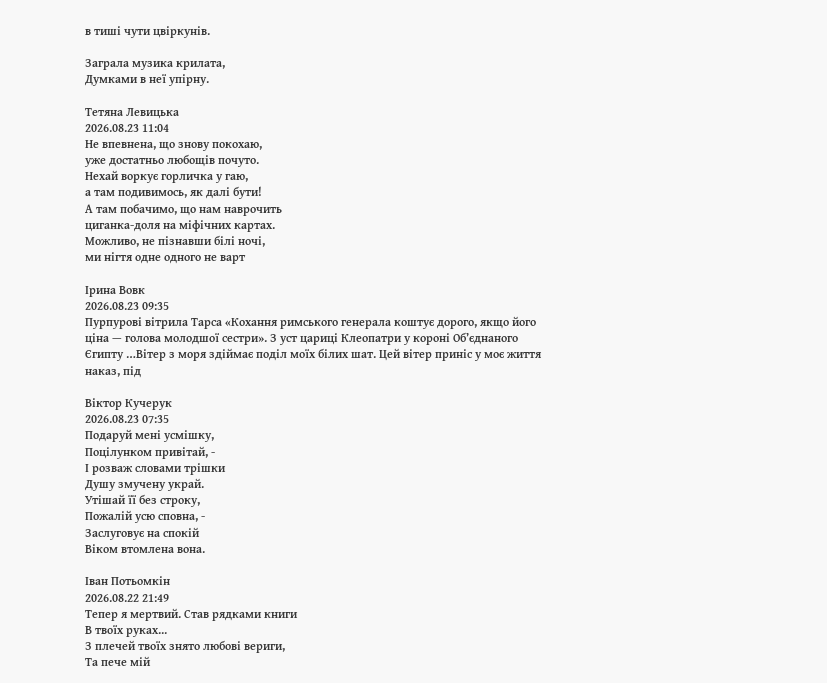в тишi чути цвiркунiв.

Заграла музика крилата,
Думками в неї упiрну.

Тетяна Левицька
2026.08.23 11:04
Не впевнена, що знову покохаю,
уже достатньо любощів почуто.
Нехай воркує горличка у гаю,
а там подивимось, як далі бути!
А там побачимо, що нам наврочить
циганка-доля на міфічних картах.
Можливо, не пізнавши білі ночі,
ми нігтя одне одного не варт

Ірина Вовк
2026.08.23 09:35
Пурпурові вітрила Тарса «Кохання римського генерала коштує дорого, якщо його ціна — голова молодшої сестри». З уст цариці Клеопатри у короні Об’єднаного Єгипту …Вітер з моря здіймає поділ моїх білих шат. Цей вітер приніс у моє життя наказ, під

Віктор Кучерук
2026.08.23 07:35
Подаруй мені усмішку,
Поцілунком привітай, -
І розваж словами трішки
Душу змучену украй.
Утішай її без строку,
Пожалій усю сповна, -
Заслуговує на спокій
Віком втомлена вона.

Іван Потьомкін
2026.08.22 21:49
Тепер я мертвий. Став рядками книги
В твоїх руках...
З плечей твоїх знято любові вериги,
Та пече мій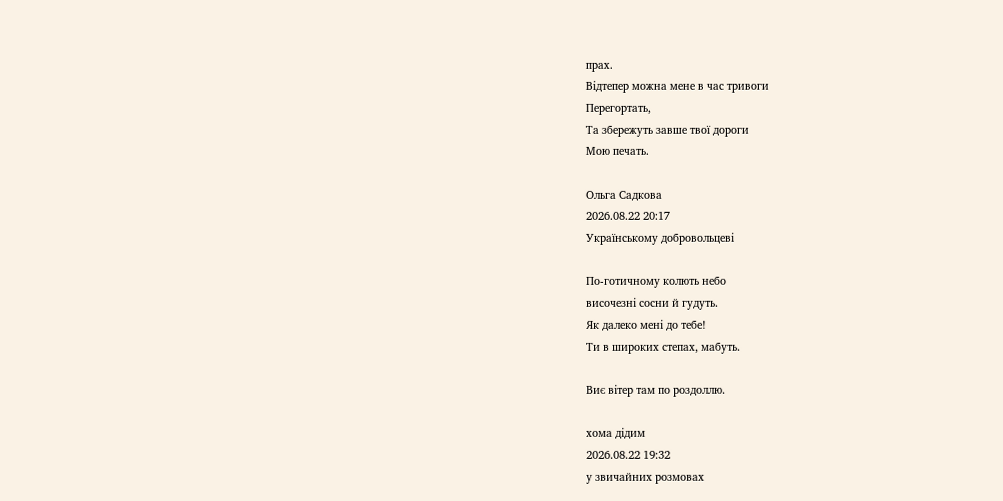прах.
Відтепер можна мене в час тривоги
Перегортать,
Та збережуть завше твої дороги
Мою печать.

Ольга Садкова
2026.08.22 20:17
Українському добровольцеві

По-готичному колють небо
височезні сосни й гудуть.
Як далеко мені до тебе!
Ти в широких степах, мабуть.

Виє вітер там по роздоллю.

хома дідим
2026.08.22 19:32
у звичайних розмовах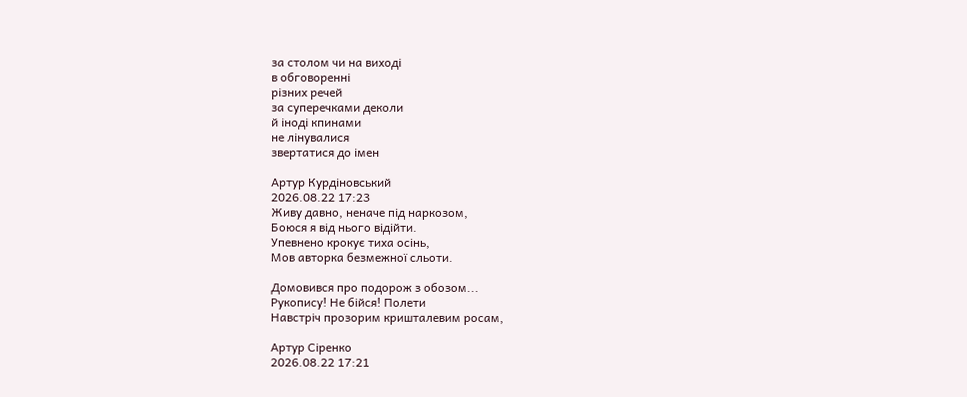за столом чи на виході
в обговоренні
різних речей
за суперечками деколи
й іноді кпинами
не лінувалися
звертатися до імен

Артур Курдіновський
2026.08.22 17:23
Живу давно, неначе під наркозом,
Боюся я від нього відійти.
Упевнено крокує тиха осінь,
Мов авторка безмежної сльоти.

Домовився про подорож з обозом...
Рукопису! Не бійся! Полети
Навстріч прозорим кришталевим росам,

Артур Сіренко
2026.08.22 17:21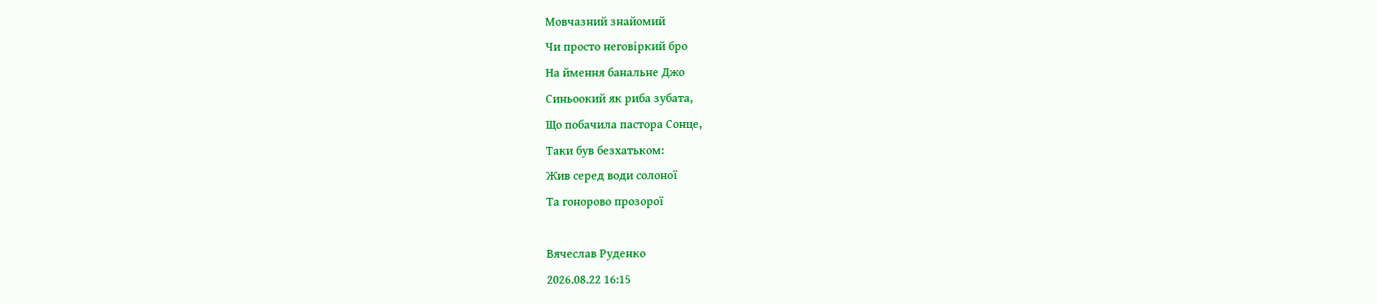Мовчазний знайомий
Чи просто неговіркий бро
На ймення банальне Джо
Синьоокий як риба зубата,
Що побачила пастора Сонце,
Таки був безхатьком:
Жив серед води солоної
Та гонорово прозорої

Вячеслав Руденко
2026.08.22 16:15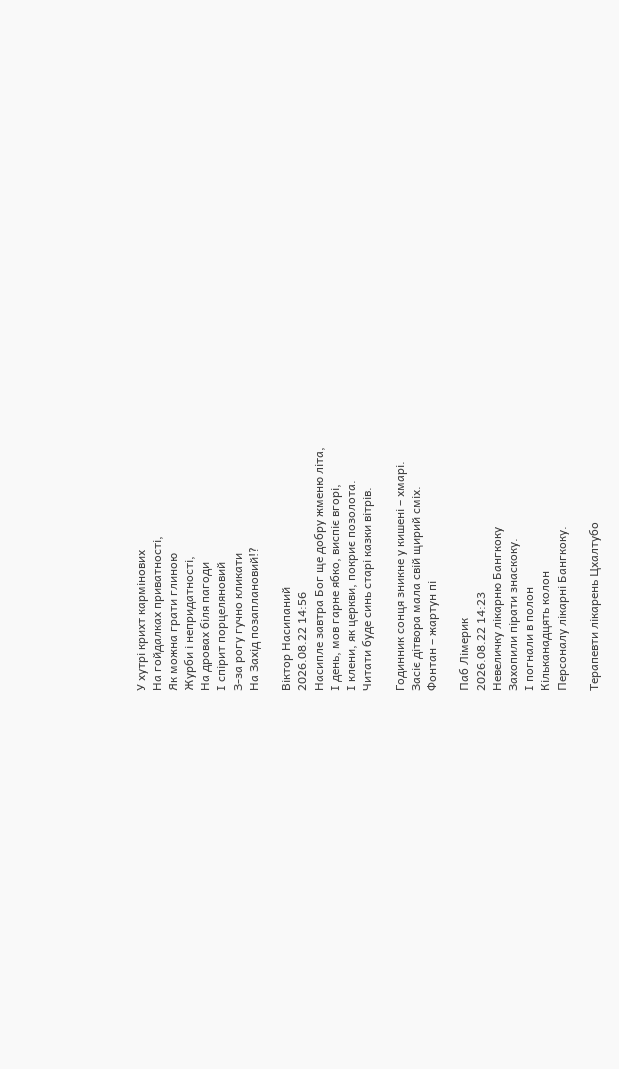У хутрі крихт кармінових
На гойдалках приватності,
Як можна грати глиною
Журби і непридатності,
На дровах біля пагоди
І спірит порцеляновий
З-за рогу гучно кликати
На Захід позаплановий!?

Віктор Насипаний
2026.08.22 14:56
Насипле завтра Бог ще добру жменю літа,
І день, мов гарне ябко, виспіє вгорі,
І клени, як церкви, покриє позолота.
Читати буде синь старі казки вітрів.

Годинник сонця зникне у кишені – хмарі.
Засіє дітвора мала свій щирий сміх.
Фонтан – жартун пі

Паб Лімерик
2026.08.22 14:23
Невеличку лікарню Бангкоку
Захопили пірати знаскоку.
І погнали в полон
Кільканадцять колон
Персоналу лікарні Бангкоку.

Терапевти лікарень Цхалтубо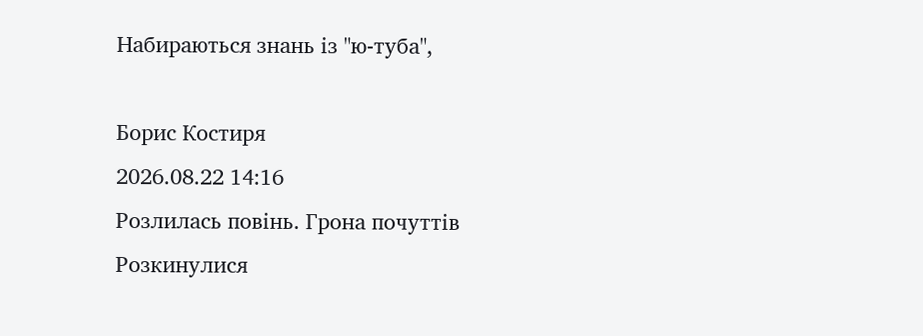Набираються знань із "ю-туба",

Борис Костиря
2026.08.22 14:16
Розлилась повінь. Грона почуттів
Розкинулися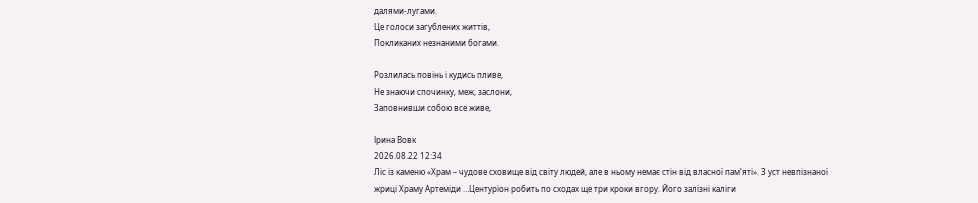далями-лугами.
Це голоси загублених життів,
Покликаних незнаними богами.

Розлилась повінь і кудись пливе,
Не знаючи спочинку, меж, заслони,
Заповнивши собою все живе,

Ірина Вовк
2026.08.22 12:34
Ліс із каменю «Храм – чудове сховище від світу людей, але в ньому немає стін від власної пам'яті». З уст невпізнаної жриці Храму Артеміди …Центуріон робить по сходах ще три кроки вгору. Його залізні каліги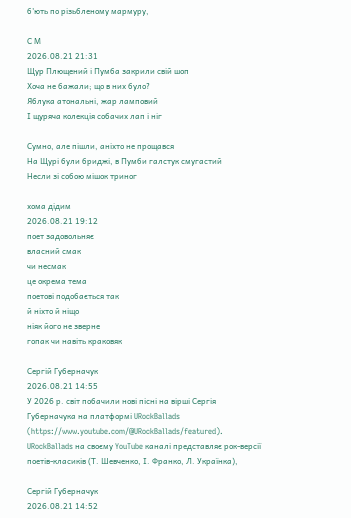б'ють по різьбленому мармуру,

С М
2026.08.21 21:31
Щур Плющений і Пумба закрили свій шоп
Хоча не бажали; що в них було?
Яблука атональні, жар ламповий
І щуряча колекція собачих лап і ніг

Сумно, але пішли, аніхто не прощався
На Щурі були бриджі, в Пумби галстук смугастий
Несли зі собою мішок триног

хома дідим
2026.08.21 19:12
поет задовольняє
власний смак
чи несмак
це окрема тема
поетові подобається так
й ніхто й ніщо
ніяк його не зверне
гопак чи навіть краковяк

Сергій Губерначук
2026.08.21 14:55
У 2026 р. світ побачили нові пісні на вірші Сергія Губерначука на платформі URockBallads (https://www.youtube.com/@URockBallads/featured). URockBallads на своєму YouTube каналі представляє рок-версії поетів-класиків (Т. Шевченко, І. Франко, Л. Українка),

Сергій Губерначук
2026.08.21 14:52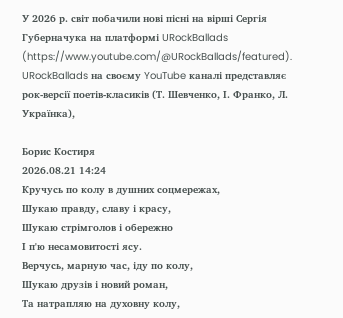У 2026 р. світ побачили нові пісні на вірші Сергія Губерначука на платформі URockBallads (https://www.youtube.com/@URockBallads/featured). URockBallads на своєму YouTube каналі представляє рок-версії поетів-класиків (Т. Шевченко, І. Франко, Л. Українка),

Борис Костиря
2026.08.21 14:24
Кручусь по колу в душних соцмережах,
Шукаю правду, славу і красу,
Шукаю стрімголов і обережно
І п'ю несамовитості ясу.
Верчусь, марную час, іду по колу,
Шукаю друзів і новий роман,
Та натрапляю на духовну колу,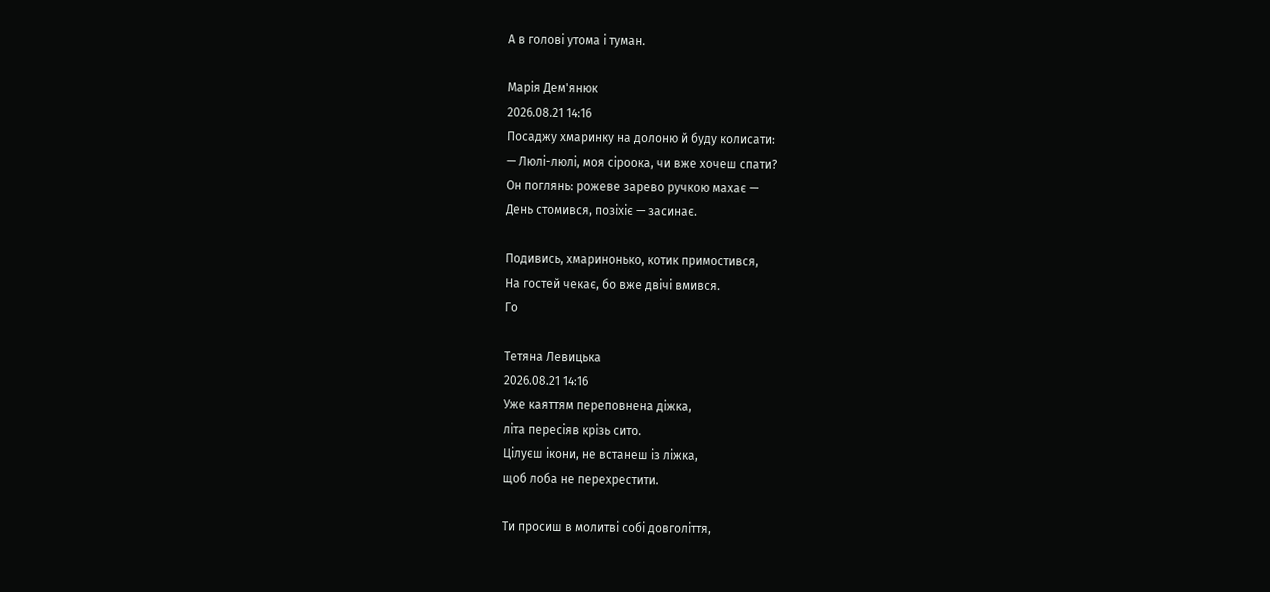А в голові утома і туман.

Марія Дем'янюк
2026.08.21 14:16
Посаджу хмаринку на долоню й буду колисати:
— Люлі-люлі, моя сіроока, чи вже хочеш спати?
Он поглянь: рожеве зарево ручкою махає —
День стомився, позіхіє — засинає.

Подивись, хмаринонько, котик примостився,
На гостей чекає, бо вже двічі вмився.
Го

Тетяна Левицька
2026.08.21 14:16
Уже каяттям переповнена діжка,
літа пересіяв крізь сито.
Цілуєш ікони, не встанеш із ліжка,
щоб лоба не перехрестити.

Ти просиш в молитві собі довголіття,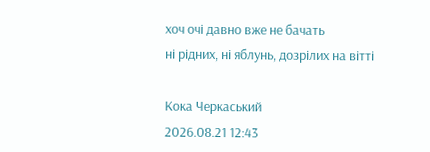хоч очі давно вже не бачать
ні рідних, ні яблунь, дозрілих на вітті

Кока Черкаський
2026.08.21 12:43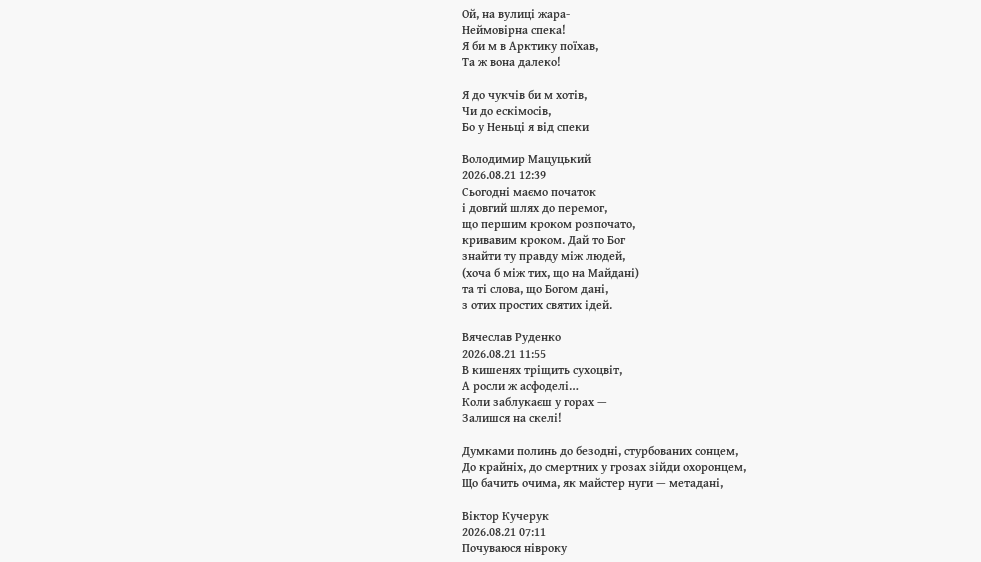Ой, на вулиці жара-
Неймовірна спека!
Я би м в Арктику поїхав,
Та ж вона далеко!

Я до чукчів би м хотів,
Чи до ескімосів,
Бо у Неньці я від спеки

Володимир Мацуцький
2026.08.21 12:39
Сьогодні маємо початок
і довгий шлях до перемог,
що першим кроком розпочато,
кривавим кроком. Дай то Бог
знайти ту правду між людей,
(хоча б між тих, що на Майдані)
та ті слова, що Богом дані,
з отих простих святих ідей.

Вячеслав Руденко
2026.08.21 11:55
В кишенях тріщить сухоцвіт,
А росли ж асфоделі…
Коли заблукаєш у горах —
Залишся на скелі!

Думками полинь до безодні, стурбованих сонцем,
До крайніх, до смертних у грозах зійди охоронцем,
Що бачить очима, як майстер нуги — метадані,

Віктор Кучерук
2026.08.21 07:11
Почуваюся нівроку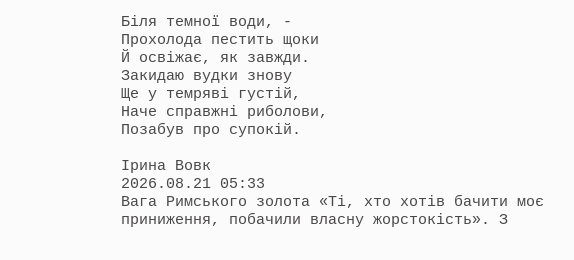Біля темної води, -
Прохолода пестить щоки
Й освіжає, як завжди.
Закидаю вудки знову
Ще у темряві густій,
Наче справжні риболови,
Позабув про супокій.

Ірина Вовк
2026.08.21 05:33
Вага Римського золота «Ті, хто хотів бачити моє приниження, побачили власну жорстокість». З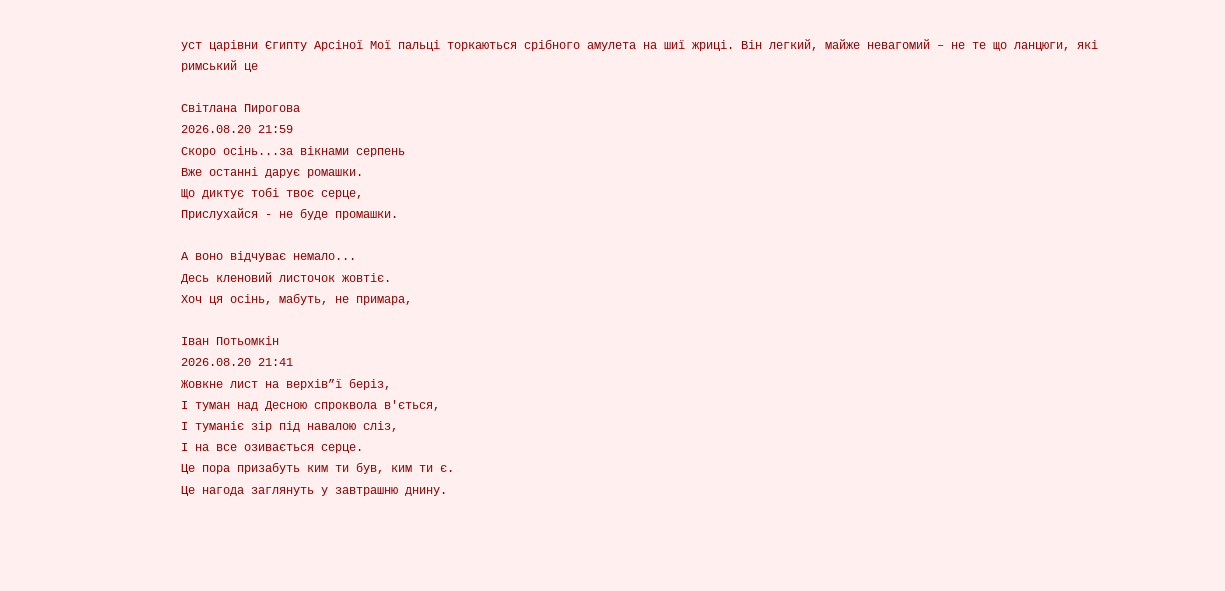уст царівни Єгипту Арсіної Мої пальці торкаються срібного амулета на шиї жриці. Він легкий, майже невагомий – не те що ланцюги, які римський це

Світлана Пирогова
2026.08.20 21:59
Скоро осінь...за вікнами серпень
Вже останні дарує ромашки.
Що диктує тобі твоє серце,
Прислухайся - не буде промашки.

А воно відчуває немало...
Десь кленовий листочок жовтіє.
Хоч ця осінь, мабуть, не примара,

Іван Потьомкін
2026.08.20 21:41
Жовкне лист на верхів”ї беріз,
І туман над Десною спроквола в'ється,
І туманіє зір під навалою сліз,
І на все озивається серце.
Це пора призабуть ким ти був, ким ти є.
Це нагода заглянуть у завтрашню днину.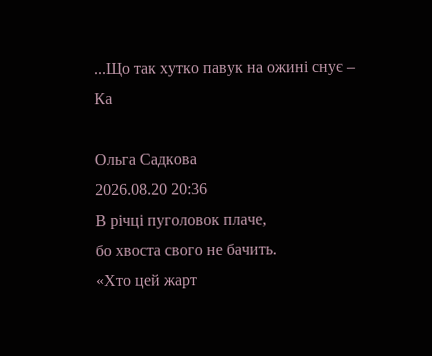...Що так хутко павук на ожині снує –
Ка

Ольга Садкова
2026.08.20 20:36
В річці пуголовок плаче,
бо хвоста свого не бачить.
«Хто цей жарт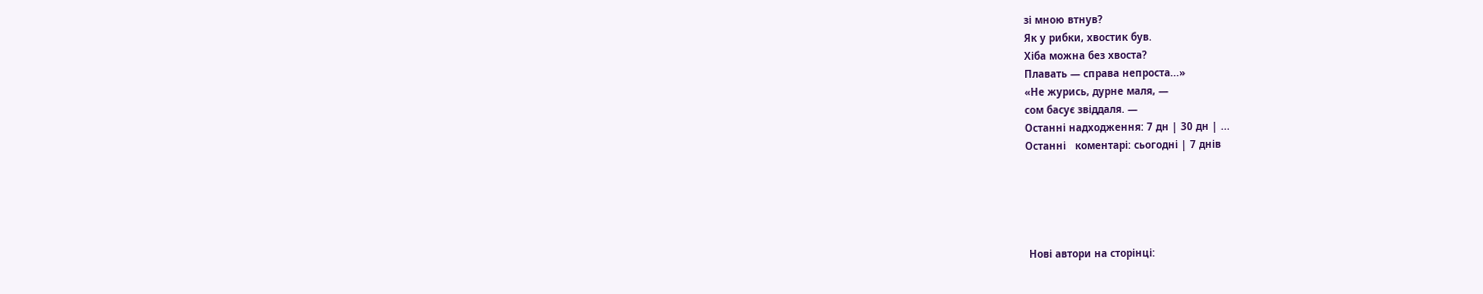зі мною втнув?
Як у рибки, хвостик був.
Хіба можна без хвоста?
Плавать — справа непроста...»
«Не журись, дурне маля, —
сом басує звіддаля. —
Останні надходження: 7 дн | 30 дн | ...
Останні   коментарі: сьогодні | 7 днів





 Нові автори на сторінці: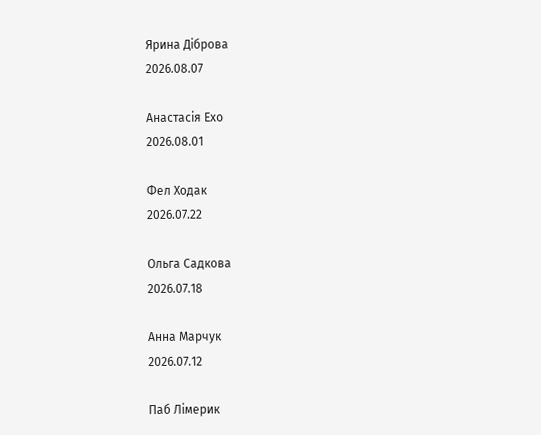Ярина Діброва
2026.08.07

Анастасія Ехо
2026.08.01

Фел Ходак
2026.07.22

Ольга Садкова
2026.07.18

Анна Марчук
2026.07.12

Паб Лімерик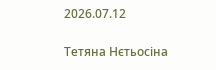2026.07.12

Тетяна Нєтьосіна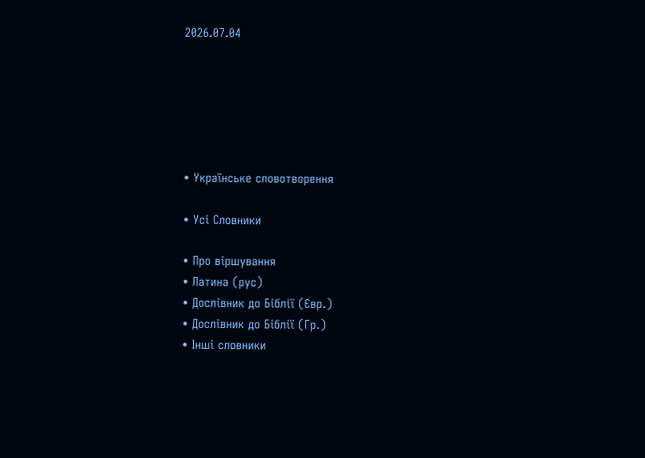2026.07.04






• Українське словотворення

• Усі Словники

• Про віршування
• Латина (рус)
• Дослівник до Біблії (Євр.)
• Дослівник до Біблії (Гр.)
• Інші словники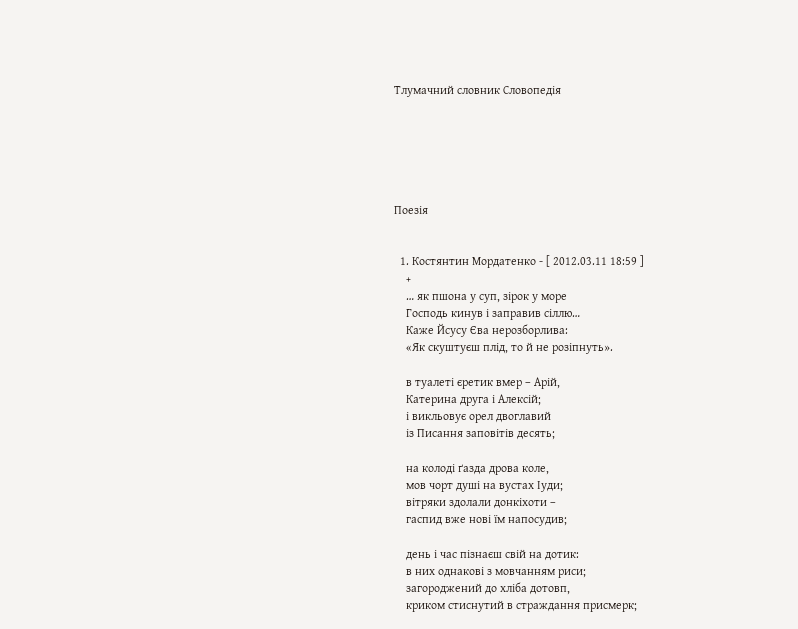Тлумачний словник Словопедія






Поезія


  1. Костянтин Мордатенко - [ 2012.03.11 18:59 ]
    +
    … як пшона у суп, зірок у море
    Господь кинув і заправив сіллю…
    Каже Йсусу Єва нерозборлива:
    «Як скуштуєш плід, то й не розіпнуть».

    в туалеті єретик вмер – Арій,
    Катерина друга і Алексій;
    і викльовує орел двоглавий
    із Писання заповітів десять;

    на колоді ґазда дрова коле,
    мов чорт душі на вустах Іуди;
    вітряки здолали донкіхоти –
    гаспид вже нові їм напосудив;

    день і час пізнаєш свій на дотик:
    в них однакові з мовчанням риси;
    загороджений до хліба дотовп,
    криком стиснутий в страждання присмерк;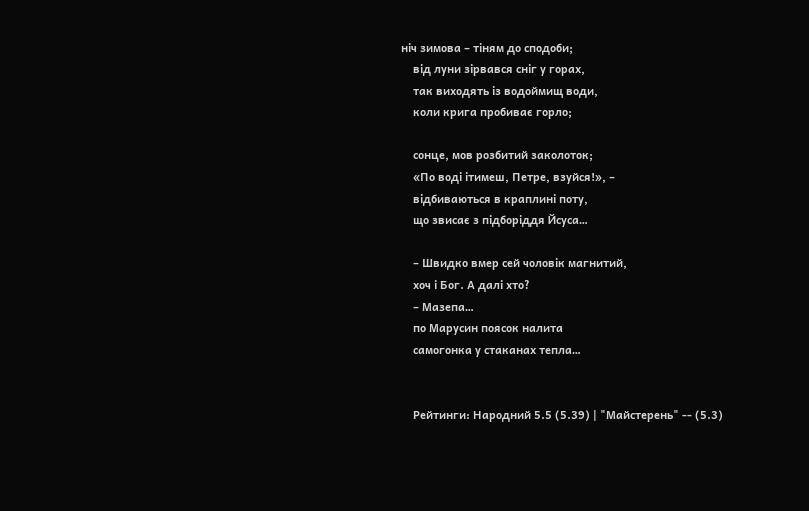ніч зимова – тіням до сподоби;
    від луни зірвався сніг у горах,
    так виходять із водоймищ води,
    коли крига пробиває горло;

    сонце, мов розбитий заколоток;
    «По воді ітимеш, Петре, взуйся!», –
    відбиваються в краплині поту,
    що звисає з підборіддя Йсуса…

    – Швидко вмер сей чоловік магнитий,
    хоч і Бог. А далі хто?
    – Мазепа…
    по Марусин поясок налита
    самогонка у стаканах тепла…


    Рейтинги: Народний 5.5 (5.39) | "Майстерень" -- (5.3)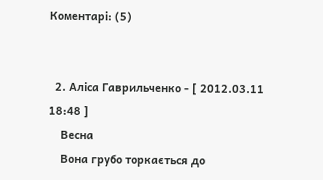Коментарі: (5)


  2. Аліса Гаврильченко - [ 2012.03.11 18:48 ]
    Весна
    Вона грубо торкається до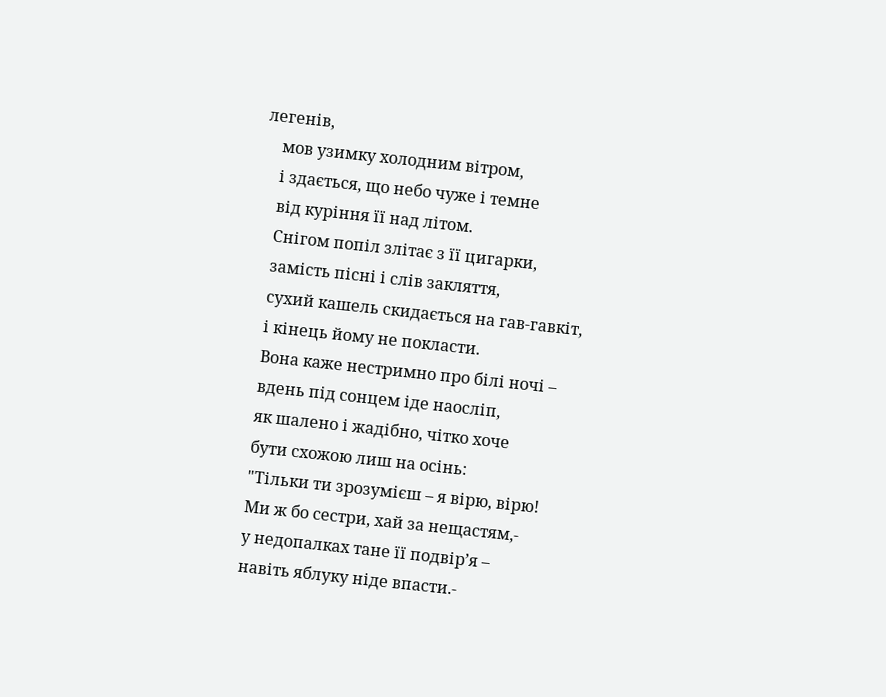легенів,
    мов узимку холодним вітром,
    і здається, що небо чуже і темне
    від куріння її над літом.
    Снігом попіл злітає з її цигарки,
    замість пісні і слів закляття,
    сухий кашель скидається на гав-гавкіт,
    і кінець йому не покласти.
    Вона каже нестримно про білі ночі –
    вдень під сонцем іде наосліп,
    як шалено і жадібно, чітко хоче
    бути схожою лиш на осінь:
    "Тільки ти зрозумієш – я вірю, вірю!
    Ми ж бо сестри, хай за нещастям,-
    у недопалках тане її подвір’я –
    навіть яблуку ніде впасти.-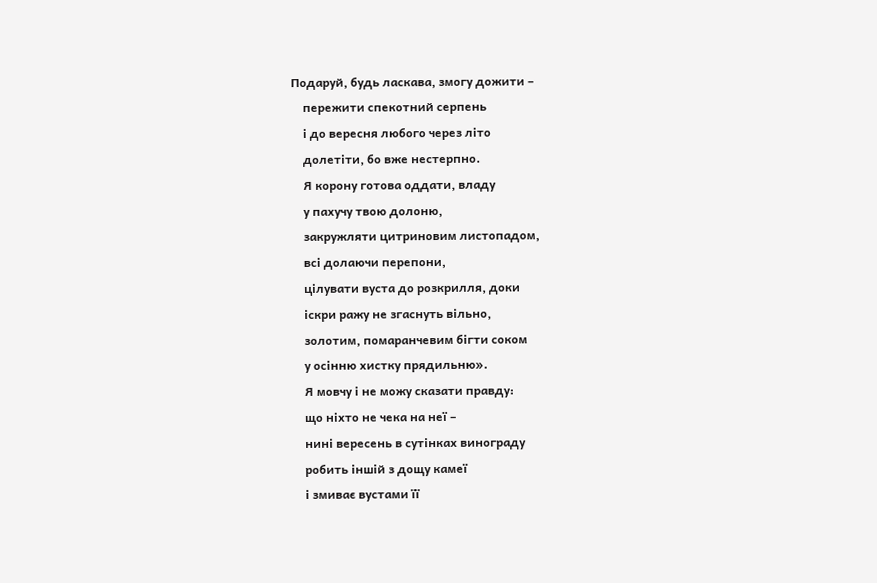Подаруй, будь ласкава, змогу дожити –
    пережити спекотний серпень
    і до вересня любого через літо
    долетіти, бо вже нестерпно.
    Я корону готова оддати, владу
    у пахучу твою долоню,
    закружляти цитриновим листопадом,
    всі долаючи перепони,
    цілувати вуста до розкрилля, доки
    іскри ражу не згаснуть вільно,
    золотим, помаранчевим бігти соком
    у осінню хистку прядильню».
    Я мовчу і не можу сказати правду:
    що ніхто не чека на неї –
    нині вересень в сутінках винограду
    робить іншій з дощу камеї
    і змиває вустами її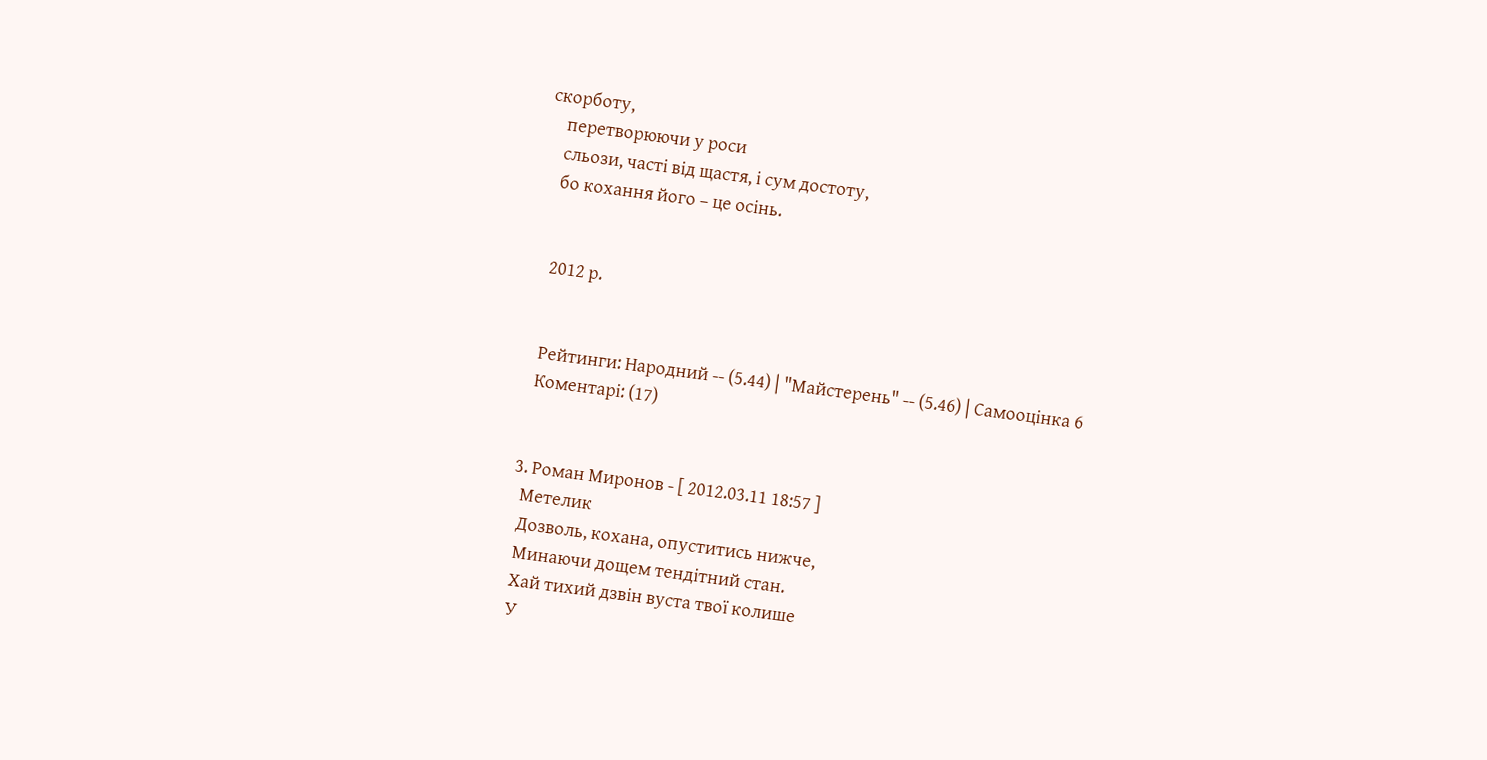скорботу,
    перетворюючи у роси
    сльози, часті від щастя, і сум достоту,
    бо кохання його – це осінь.


    2012 р.


    Рейтинги: Народний -- (5.44) | "Майстерень" -- (5.46) | Самооцінка 6
    Коментарі: (17)


  3. Роман Миронов - [ 2012.03.11 18:57 ]
    Метелик
    Дозволь, кохана, опуститись нижче,
    Минаючи дощем тендітний стан.
    Хай тихий дзвін вуста твої колише
    У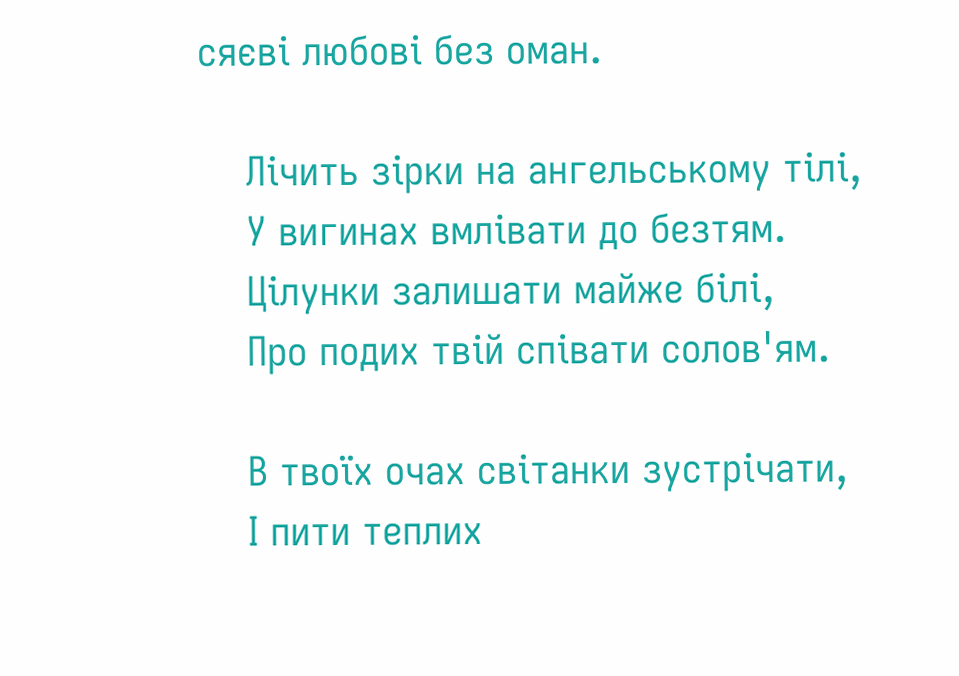сяєві любові без оман.

    Лічить зірки на ангельському тілі,
    У вигинах вмлівати до безтям.
    Цілунки залишати майже білі,
    Про подих твій співати солов'ям.

    В твоїх очах світанки зустрічати,
    І пити теплих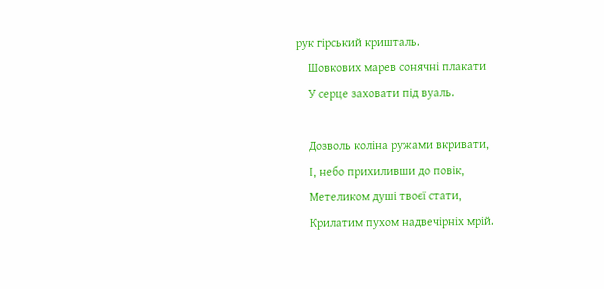рук гірський кришталь.
    Шовкових марев сонячні плакати
    У серце заховати під вуаль.

    Дозволь коліна ружами вкривати,
    І, небо прихиливши до повік,
    Метеликом душі твоєї стати,
    Крилатим пухом надвечірніх мрій.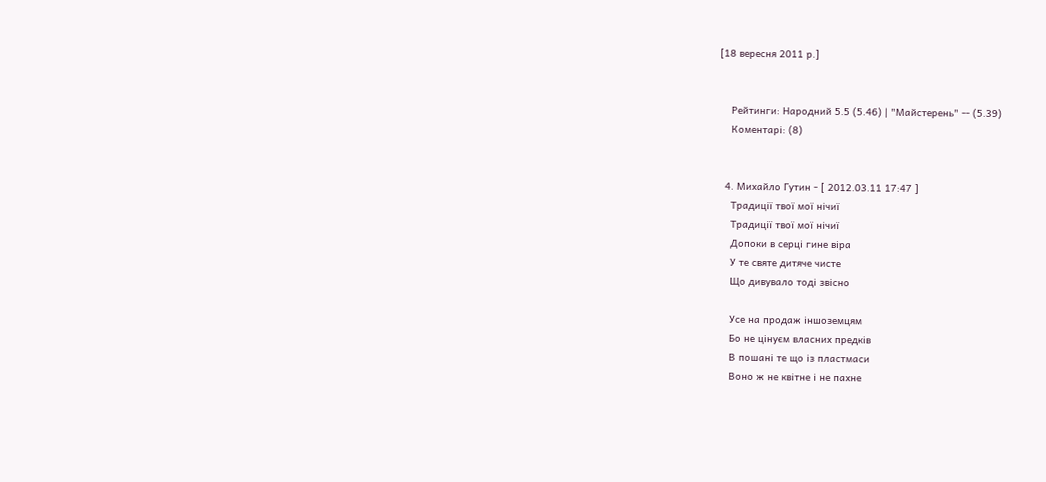[18 вересня 2011 р.]


    Рейтинги: Народний 5.5 (5.46) | "Майстерень" -- (5.39)
    Коментарі: (8)


  4. Михайло Гутин - [ 2012.03.11 17:47 ]
    Традиції твої мої нічиї
    Традиції твої мої нічиї
    Допоки в серці гине віра
    У те святе дитяче чисте
    Що дивувало тоді звісно

    Усе на продаж іншоземцям
    Бо не цінуєм власних предків
    В пошані те що із пластмаси
    Воно ж не квітне і не пахне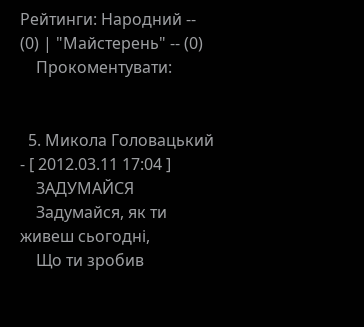Рейтинги: Народний -- (0) | "Майстерень" -- (0)
    Прокоментувати:


  5. Микола Головацький - [ 2012.03.11 17:04 ]
    ЗАДУМАЙСЯ
    Задумайся, як ти живеш сьогодні,
    Що ти зробив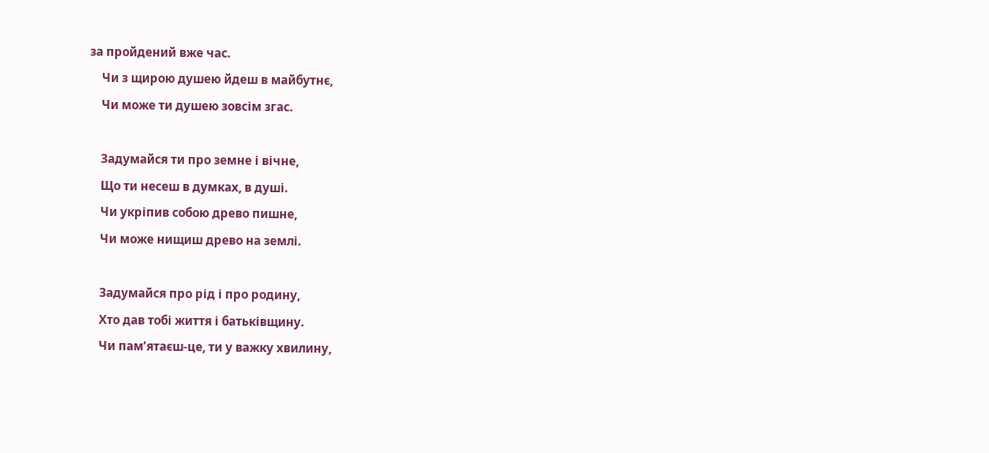за пройдений вже час.
    Чи з щирою душею йдеш в майбутнє,
    Чи може ти душею зовсім згас.

    Задумайся ти про земне і вічне,
    Що ти несеш в думках, в душі.
    Чи укріпив собою древо пишне,
    Чи може нищиш древо на землі.

    Задумайся про рід і про родину,
    Хто дав тобі життя і батьківщину.
    Чи пам’ятаєш-це, ти у важку хвилину,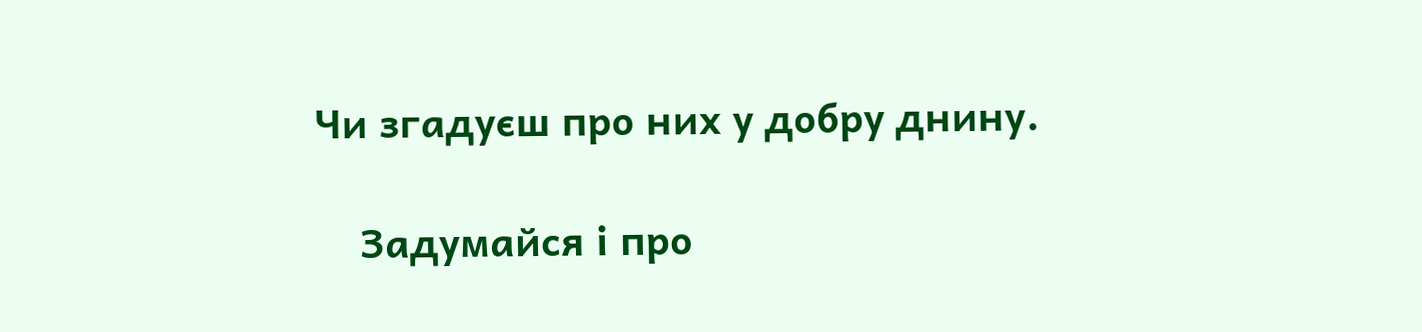Чи згадуєш про них у добру днину.

    Задумайся і про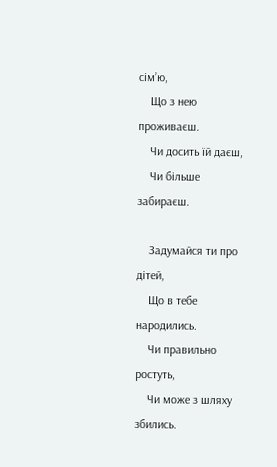сім’ю,
    Що з нею проживаєш.
    Чи досить їй даєш,
    Чи більше забираєш.

    Задумайся ти про дітей,
    Що в тебе народились.
    Чи правильно ростуть,
    Чи може з шляху збились.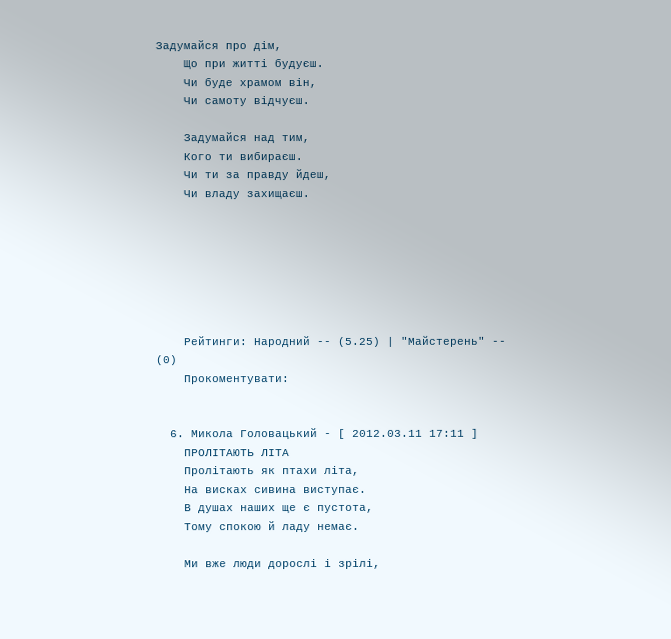Задумайся про дім,
    Що при житті будуєш.
    Чи буде храмом він,
    Чи самоту відчуєш.

    Задумайся над тим,
    Кого ти вибираєш.
    Чи ти за правду йдеш,
    Чи владу захищаєш.







    Рейтинги: Народний -- (5.25) | "Майстерень" -- (0)
    Прокоментувати:


  6. Микола Головацький - [ 2012.03.11 17:11 ]
    ПРОЛІТАЮТЬ ЛІТА
    Пролітають як птахи літа,
    На висках сивина виступає.
    В душах наших ще є пустота,
    Тому спокою й ладу немає.

    Ми вже люди дорослі і зрілі,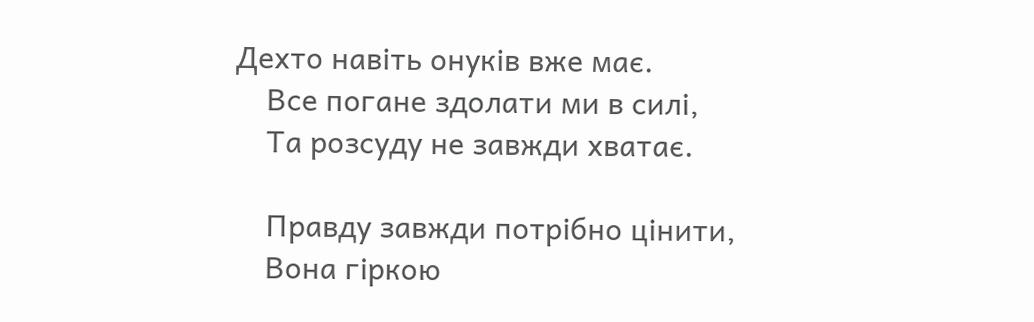Дехто навіть онуків вже має.
    Все погане здолати ми в силі,
    Та розсуду не завжди хватає.

    Правду завжди потрібно цінити,
    Вона гіркою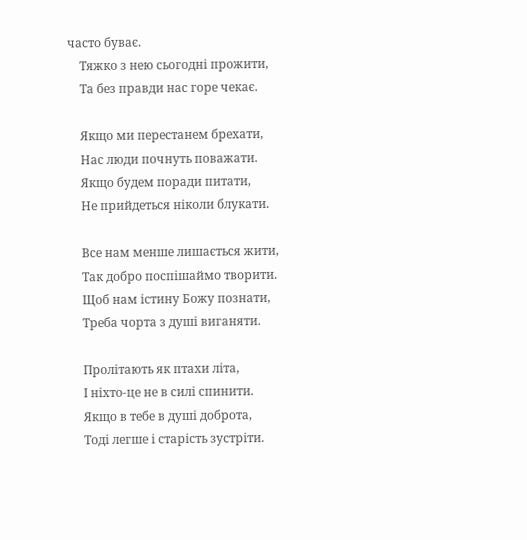часто буває.
    Тяжко з нею сьогодні прожити,
    Та без правди нас горе чекає.

    Якщо ми перестанем брехати,
    Нас люди почнуть поважати.
    Якщо будем поради питати,
    Не прийдеться ніколи блукати.

    Все нам менше лишається жити,
    Так добро поспішаймо творити.
    Щоб нам істину Божу познати,
    Треба чорта з душі виганяти.

    Пролітають як птахи літа,
    І ніхто-це не в силі спинити.
    Якщо в тебе в душі доброта,
    Тоді легше і старість зустріти.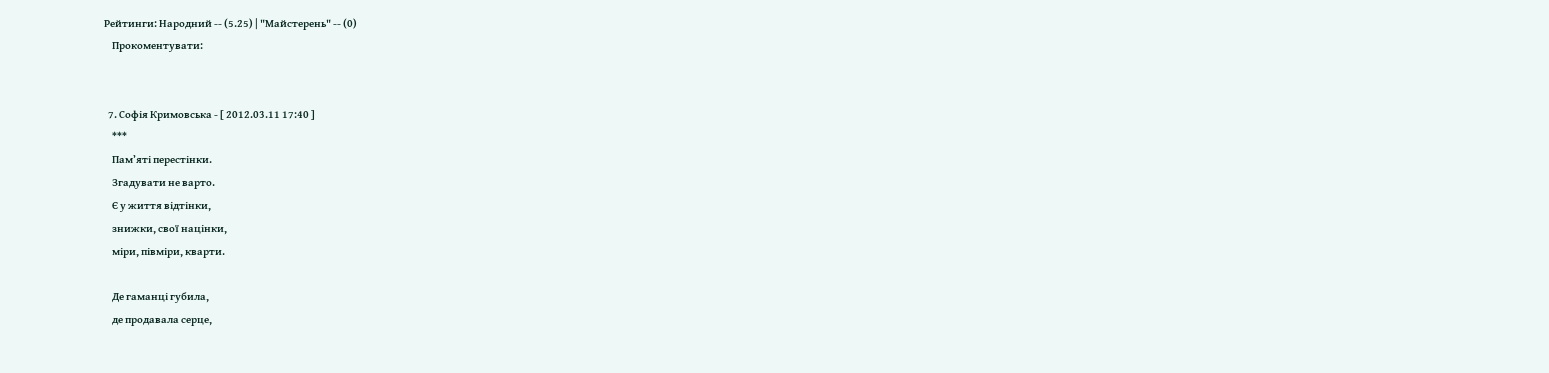Рейтинги: Народний -- (5.25) | "Майстерень" -- (0)
    Прокоментувати:


  7. Софія Кримовська - [ 2012.03.11 17:40 ]
    ***
    Пам’яті перестінки.
    Згадувати не варто.
    Є у життя відтінки,
    знижки, свої націнки,
    міри, півміри, кварти.

    Де гаманці губила,
    де продавала серце,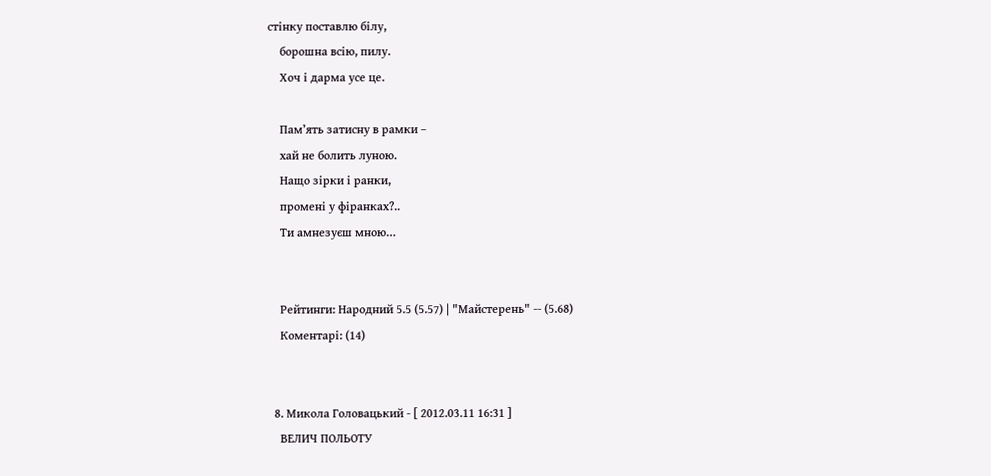стінку поставлю білу,
    борошна всію, пилу.
    Хоч і дарма усе це.

    Пам’ять затисну в рамки –
    хай не болить луною.
    Нащо зірки і ранки,
    промені у фіранках?..
    Ти амнезуєш мною…


    Рейтинги: Народний 5.5 (5.57) | "Майстерень" -- (5.68)
    Коментарі: (14)


  8. Микола Головацький - [ 2012.03.11 16:31 ]
    ВЕЛИЧ ПОЛЬОТУ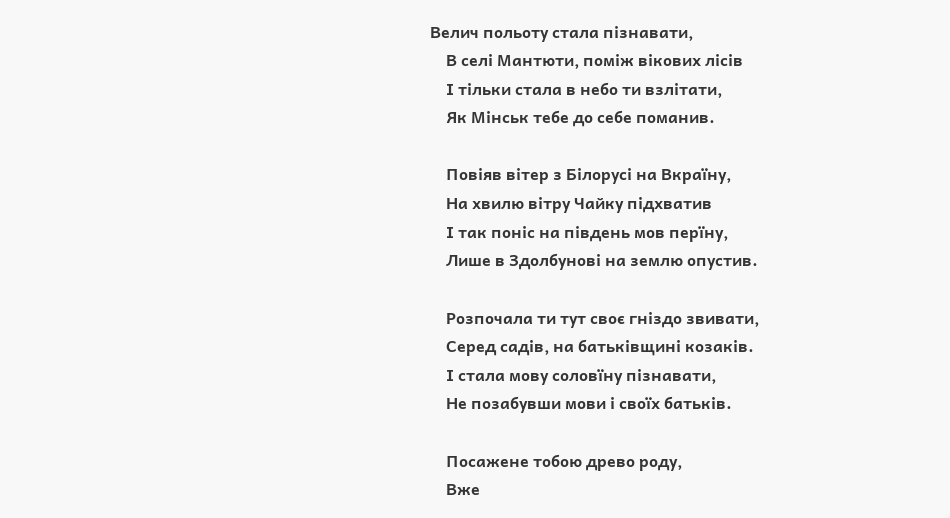Велич польоту стала пізнавати,
    В селі Мантюти, поміж вікових лісів
    І тільки стала в небо ти взлітати,
    Як Мінськ тебе до себе поманив.

    Повіяв вітер з Білорусі на Вкраїну,
    На хвилю вітру Чайку підхватив
    І так поніс на південь мов перїну,
    Лише в Здолбунові на землю опустив.

    Розпочала ти тут своє гніздо звивати,
    Серед садів, на батьківщині козаків.
    І стала мову соловїну пізнавати,
    Не позабувши мови і своїх батьків.

    Посажене тобою древо роду,
    Вже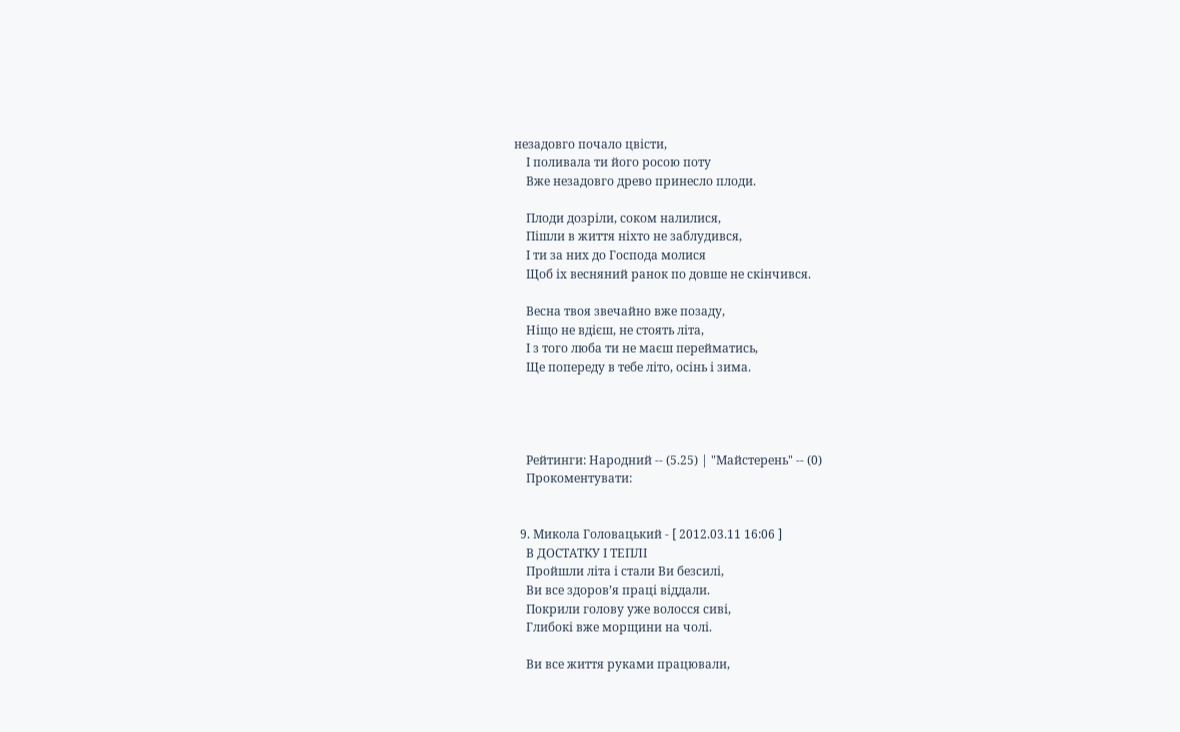незадовго почало цвісти,
    І поливала ти його росою поту
    Вже незадовго древо принесло плоди.

    Плоди дозріли, соком налилися,
    Пішли в життя ніхто не заблудився,
    І ти за них до Господа молися
    Щоб іх весняний ранок по довше не скінчився.

    Весна твоя звечайно вже позаду,
    Ніщо не вдієш, не стоять літа,
    І з того люба ти не маєш перейматись,
    Ще попереду в тебе літо, осінь і зима.




    Рейтинги: Народний -- (5.25) | "Майстерень" -- (0)
    Прокоментувати:


  9. Микола Головацький - [ 2012.03.11 16:06 ]
    В ДОСТАТКУ І ТЕПЛІ
    Пройшли літа і стали Ви безсилі,
    Ви все здоров’я праці віддали.
    Покрили голову уже волосся сиві,
    Глибокі вже морщини на чолі.

    Ви все життя руками працювали,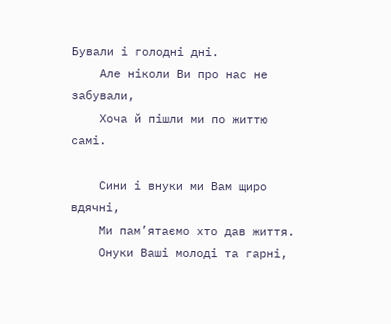Бували і голодні дні.
    Але ніколи Ви про нас не забували,
    Хоча й пішли ми по життю самі.

    Сини і внуки ми Вам щиро вдячні,
    Ми пам’ятаємо хто дав життя.
    Онуки Ваші молоді та гарні,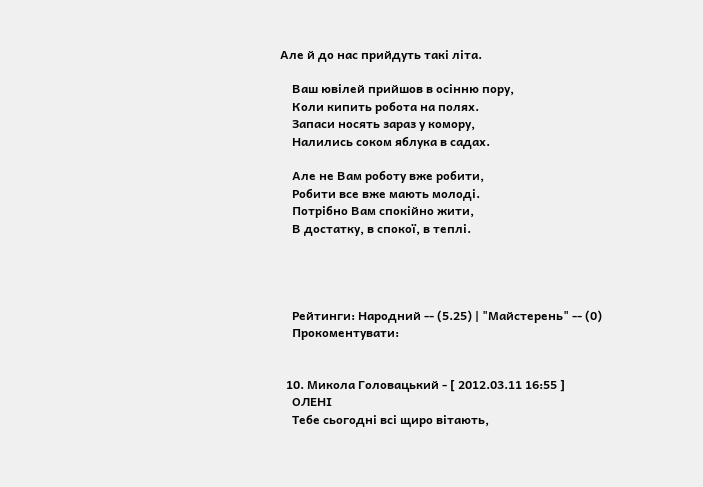Але й до нас прийдуть такі літа.

    Ваш ювілей прийшов в осінню пору,
    Коли кипить робота на полях.
    Запаси носять зараз у комору,
    Налились соком яблука в садах.

    Але не Вам роботу вже робити,
    Робити все вже мають молоді.
    Потрібно Вам спокійно жити,
    В достатку, в спокої, в теплі.




    Рейтинги: Народний -- (5.25) | "Майстерень" -- (0)
    Прокоментувати:


  10. Микола Головацький - [ 2012.03.11 16:55 ]
    ОЛЕНІ
    Тебе сьогодні всі щиро вітають,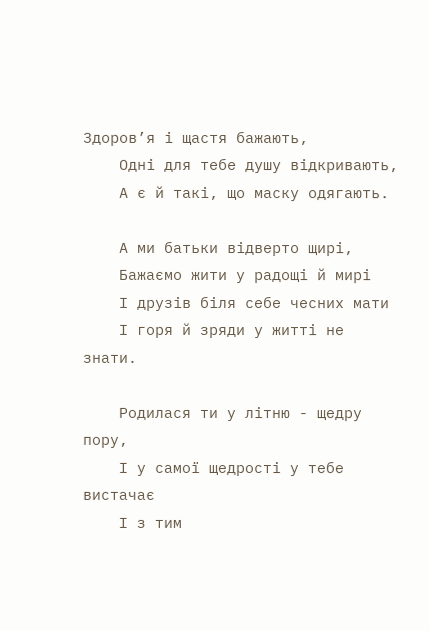Здоров’я і щастя бажають,
    Одні для тебе душу відкривають,
    А є й такі, що маску одягають.

    А ми батьки відверто щирі,
    Бажаємо жити у радощі й мирі
    І друзів біля себе чесних мати
    І горя й зряди у житті не знати.

    Родилася ти у літню - щедру пору,
    І у самої щедрості у тебе вистачає
    І з тим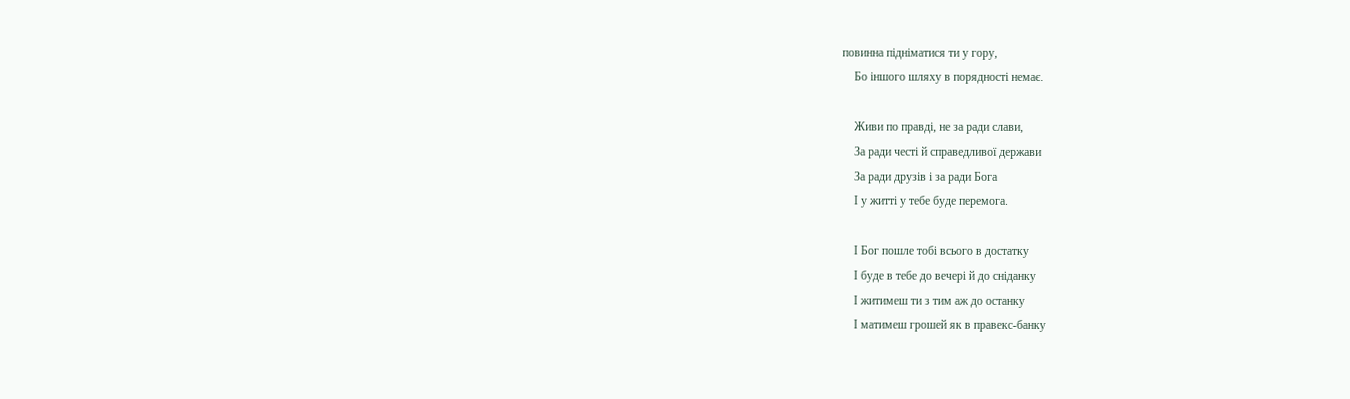повинна підніматися ти у гору,
    Бо іншого шляху в порядності немає.

    Живи по правді, не за ради слави,
    За ради честі й справедливої держави
    За ради друзів і за ради Бога
    І у житті у тебе буде перемога.

    І Бог пошле тобі всього в достатку
    І буде в тебе до вечері й до сніданку
    І житимеш ти з тим аж до останку
    І матимеш грошей як в правекс-банку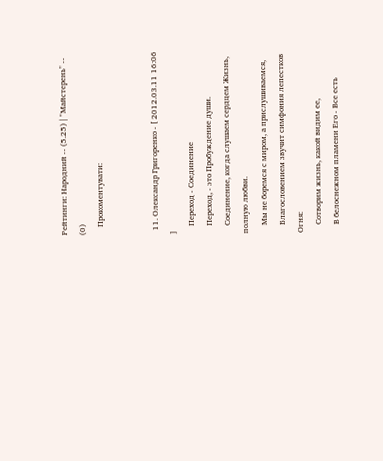Рейтинги: Народний -- (5.25) | "Майстерень" -- (0)
    Прокоментувати:


  11. Олександр Григоренко - [ 2012.03.11 16:06 ]
    Переход - Соединение
    Переход, - это Пробуждение души.
    Соединение, когда слушаем сердцем Жизнь, полную любви.
    Мы не боремся с миром, а прислушиваемся,
    Благословением звучит симфония лепестков Огня:
    Сотворим жизнь, какой видим ее,
    В белоснежном пламени Его - Все есть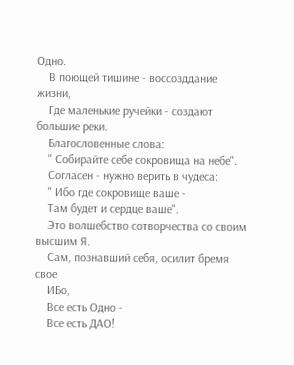Одно.
    В поющей тишине - воссозддание жизни,
    Где маленькие ручейки - создают большие реки.
    Благословенные слова:
    " Собирайте себе сокровища на небе".
    Согласен - нужно верить в чудеса:
    " Ибо где сокровище ваше -
    Там будет и сердце ваше".
    Это волшебство сотворчества со своим высшим Я.
    Сам, познавший себя, осилит бремя свое
    ИБо,
    Все есть Одно -
    Все есть ДАО!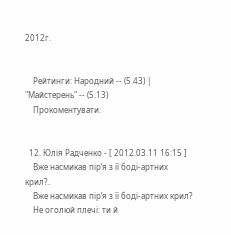2012г.


    Рейтинги: Народний -- (5.43) | "Майстерень" -- (5.13)
    Прокоментувати:


  12. Юлія Радченко - [ 2012.03.11 16:15 ]
    Вже насмикав пір’я з її боді-артних крил?..
    Вже насмикав пір’я з її боді-артних крил?
    Не оголюй плечі: ти й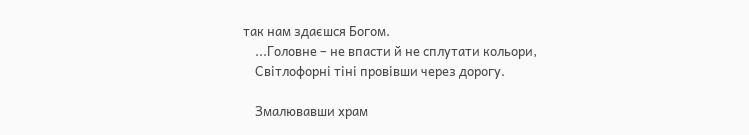так нам здаєшся Богом.
    ...Головне – не впасти й не сплутати кольори,
    Світлофорні тіні провівши через дорогу.

    Змалювавши храм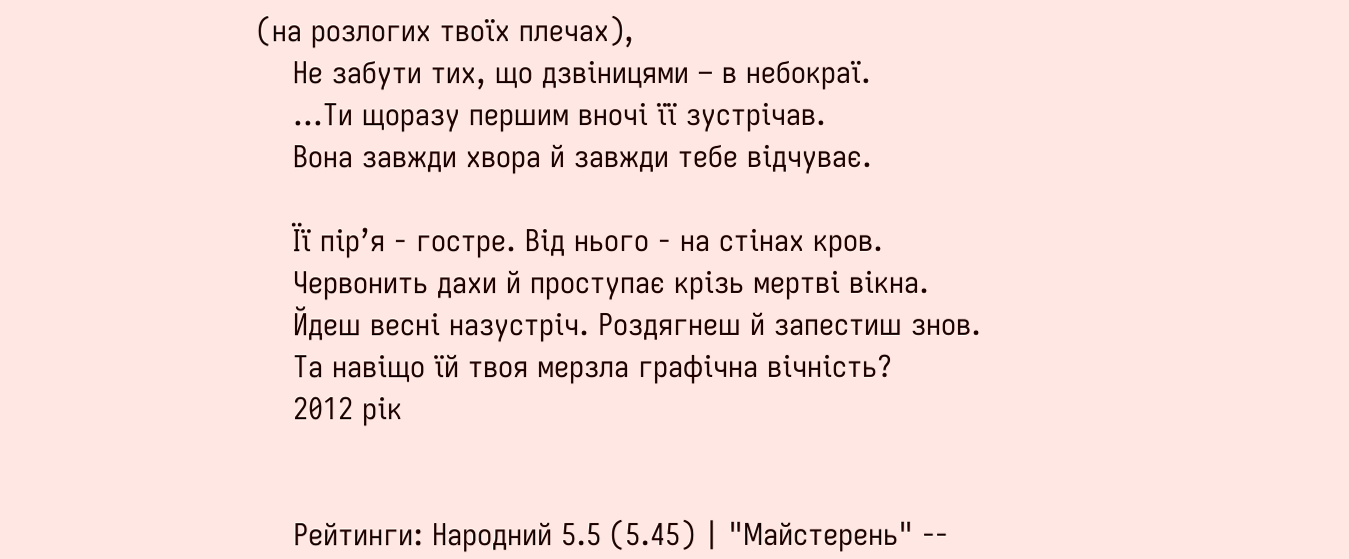(на розлогих твоїх плечах),
    Не забути тих, що дзвіницями – в небокраї.
    …Ти щоразу першим вночі її зустрічав.
    Вона завжди хвора й завжди тебе відчуває.

    Її пір’я - гостре. Від нього - на стінах кров.
    Червонить дахи й проступає крізь мертві вікна.
    Йдеш весні назустріч. Роздягнеш й запестиш знов.
    Та навіщо їй твоя мерзла графічна вічність?
    2012 рік


    Рейтинги: Народний 5.5 (5.45) | "Майстерень" --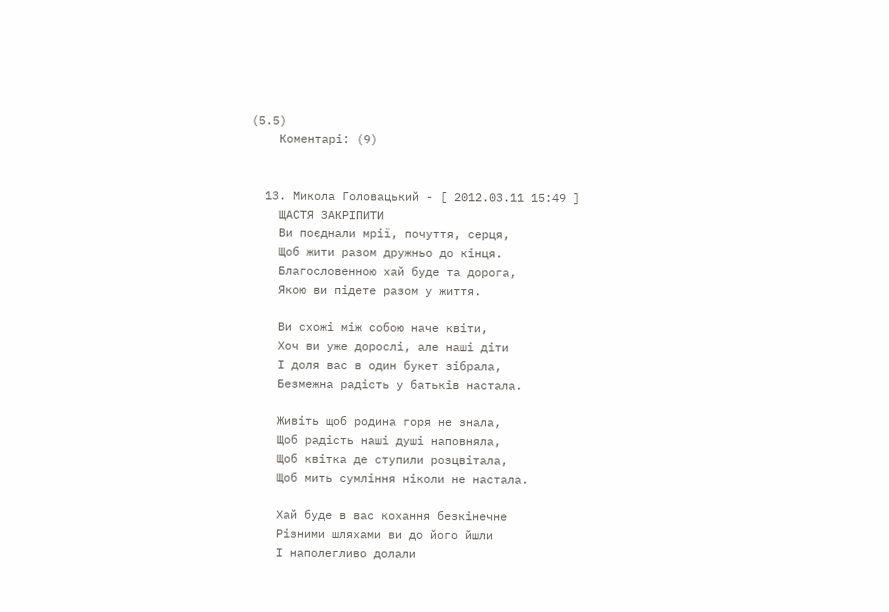(5.5)
    Коментарі: (9)


  13. Микола Головацький - [ 2012.03.11 15:49 ]
    ЩАСТЯ ЗАКРІПИТИ
    Ви поєднали мрії, почуття, серця,
    Щоб жити разом дружньо до кінця.
    Благословенною хай буде та дорога,
    Якою ви підете разом у життя.

    Ви схожі між собою наче квіти,
    Хоч ви уже дорослі, але наші діти
    І доля вас в один букет зібрала,
    Безмежна радість у батьків настала.

    Живіть щоб родина горя не знала,
    Щоб радість наші душі наповняла,
    Щоб квітка де ступили розцвітала,
    Щоб мить сумління ніколи не настала.

    Хай буде в вас кохання безкінечне
    Різними шляхами ви до його йшли
    І наполегливо долали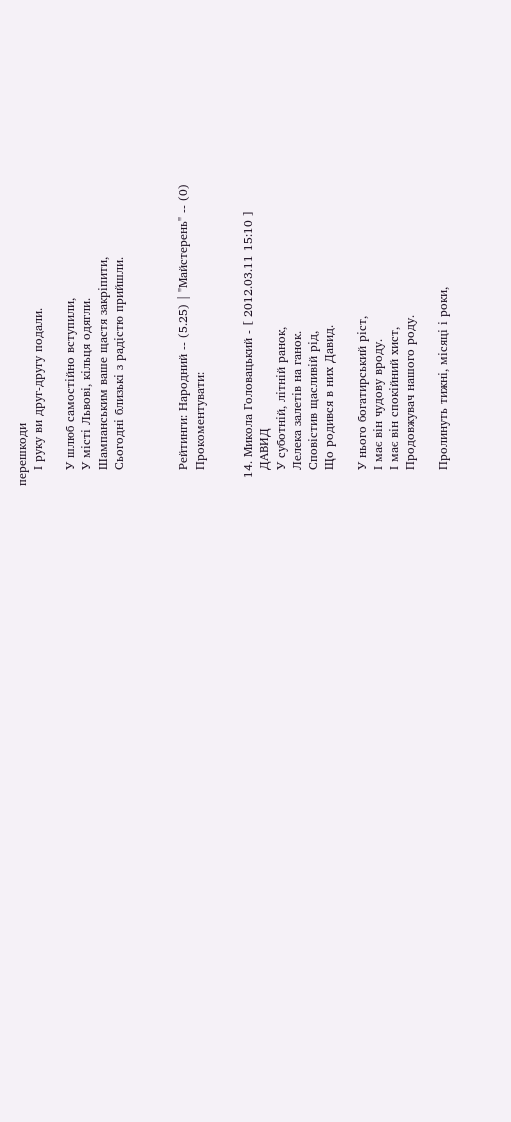перешкоди
    І руку ви друг-другу подали.

    У шлюб самостійно вступили,
    У місті Львові, кільця одягли.
    Шампанським ваше щастя закріпити,
    Сьогодні близькі з радістю прийшли.



    Рейтинги: Народний -- (5.25) | "Майстерень" -- (0)
    Прокоментувати:


  14. Микола Головацький - [ 2012.03.11 15:10 ]
    ДАВИД
    У суботній, літній ранок,
    Лелека залетів на ганок.
    Сповістив щасливій рід,
    Що родився в них Давид.

    У нього богатирський ріст,
    І має він чудову вроду.
    І має він спокійний хист,
    Продовжувач нашого роду.

    Пролинуть тижні, місяці і роки,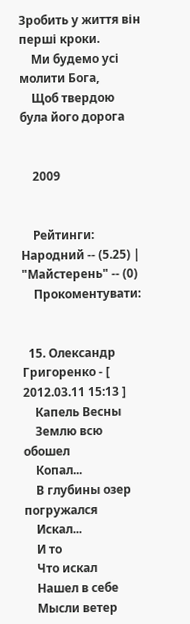Зробить у життя він перші кроки.
    Ми будемо усі молити Бога,
    Щоб твердою була його дорога


    2009


    Рейтинги: Народний -- (5.25) | "Майстерень" -- (0)
    Прокоментувати:


  15. Олександр Григоренко - [ 2012.03.11 15:13 ]
    Капель Весны
    Землю всю обошел
    Копал...
    В глубины озер погружался
    Искал...
    И то
    Что искал
    Нашел в себе
    Мысли ветер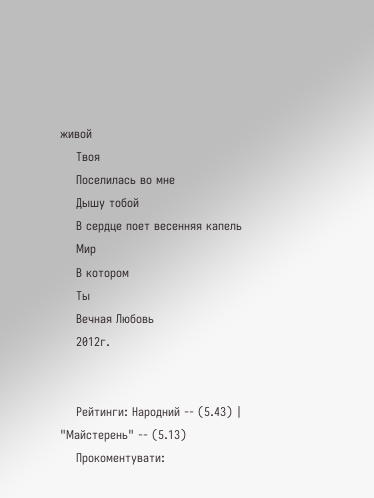живой
    Твоя
    Поселилась во мне
    Дышу тобой
    В сердце поет весенняя капель
    Мир
    В котором
    Ты
    Вечная Любовь
    2012г.


    Рейтинги: Народний -- (5.43) | "Майстерень" -- (5.13)
    Прокоментувати: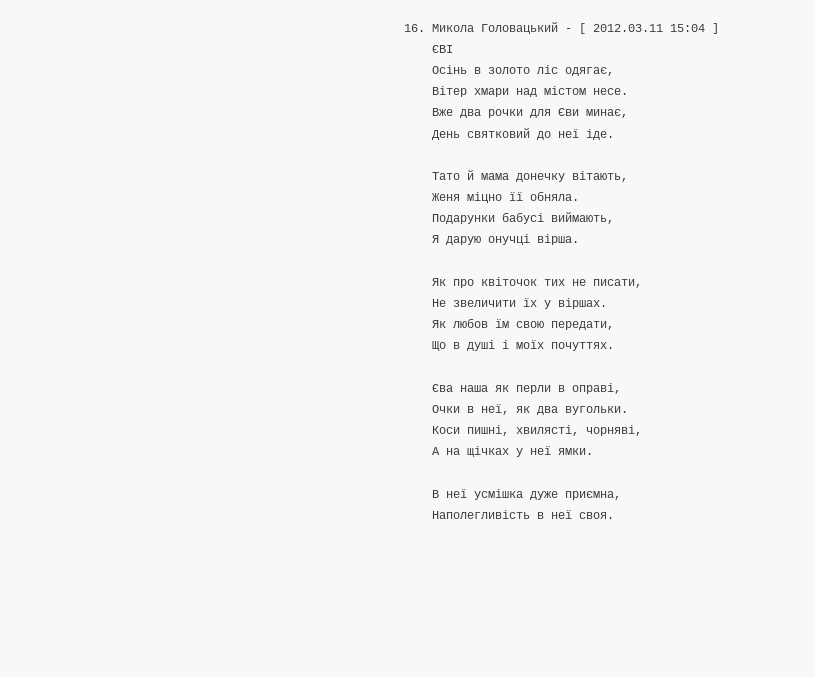16. Микола Головацький - [ 2012.03.11 15:04 ]
    ЄВІ
    Осінь в золото ліс одягає,
    Вітер хмари над містом несе.
    Вже два рочки для Єви минає,
    День святковий до неї іде.

    Тато й мама донечку вітають,
    Женя міцно її обняла.
    Подарунки бабусі виймають,
    Я дарую онучці вірша.

    Як про квіточок тих не писати,
    Не звеличити їх у віршах.
    Як любов їм свою передати,
    Що в душі і моїх почуттях.

    Єва наша як перли в оправі,
    Очки в неї, як два вугольки.
    Коси пишні, хвилясті, чорняві,
    А на щічках у неї ямки.

    В неї усмішка дуже приємна,
    Наполегливість в неї своя.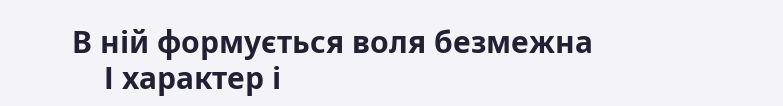В ній формується воля безмежна
    І характер і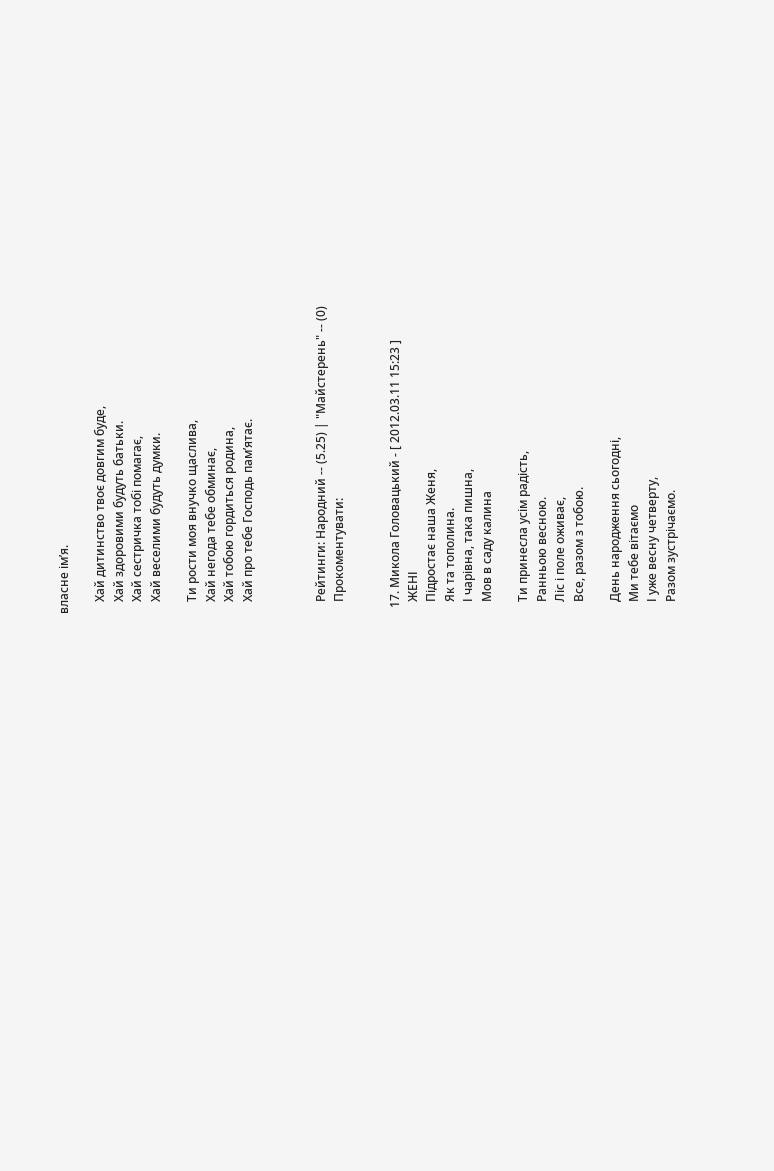власне ім’я.

    Хай дитинство твоє довгим буде,
    Хай здоровими будуть батьки.
    Хай сестричка тобі помагає,
    Хай веселими будуть думки.

    Ти рости моя внучко щаслива,
    Хай негода тебе обминає,
    Хай тобою гордиться родина,
    Хай про тебе Господь пам’ятає.



    Рейтинги: Народний -- (5.25) | "Майстерень" -- (0)
    Прокоментувати:


  17. Микола Головацький - [ 2012.03.11 15:23 ]
    ЖЕНІ
    Підростає наша Женя,
    Як та тополина.
    І чарівна, така пишна,
    Мов в саду калина

    Ти принесла усім радість,
    Ранньою весною.
    Ліс і поле оживає,
    Все, разом з тобою.

    День народження сьогодні,
    Ми тебе вітаємо
    І уже весну четверту,
    Разом зустрічаємо.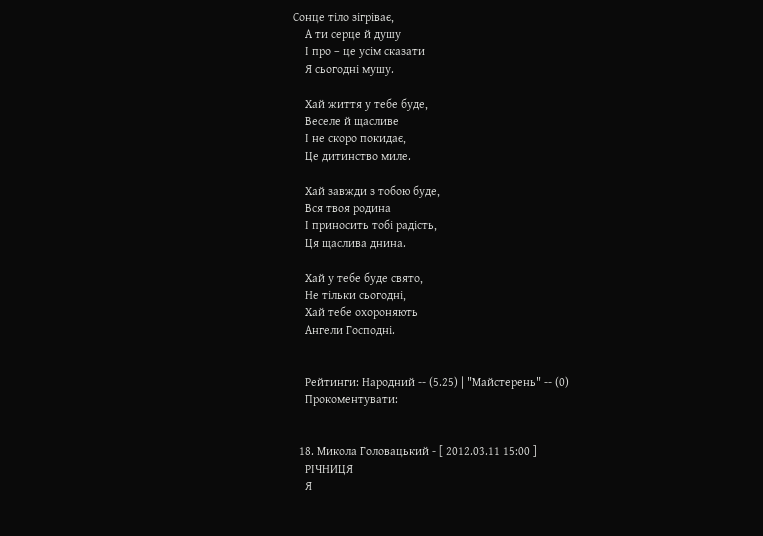Сонце тіло зігріває,
    А ти серце й душу
    І про – це усім сказати
    Я сьогодні мушу.

    Хай життя у тебе буде,
    Веселе й щасливе
    І не скоро покидає,
    Це дитинство миле.

    Хай завжди з тобою буде,
    Вся твоя родина
    І приносить тобі радість,
    Ця щаслива днина.

    Хай у тебе буде свято,
    Не тільки сьогодні,
    Хай тебе охороняють
    Ангели Господні.


    Рейтинги: Народний -- (5.25) | "Майстерень" -- (0)
    Прокоментувати:


  18. Микола Головацький - [ 2012.03.11 15:00 ]
    РІЧНИЦЯ
    Я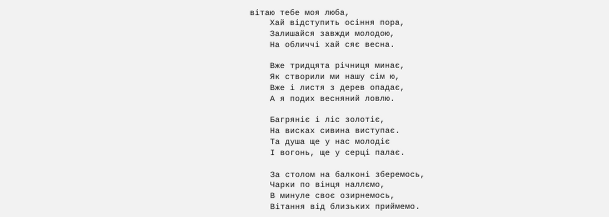вітаю тебе моя люба,
    Хай відступить осіння пора,
    Залишайся завжди молодою,
    На обличчі хай сяє весна.

    Вже тридцята річниця минає,
    Як створили ми нашу сім ю,
    Вже і листя з дерев опадає,
    А я подих весняний ловлю.

    Багряніє і ліс золотіє,
    На висках сивина виступає.
    Та душа ще у нас молодіє
    І вогонь, ще у серці палає.

    За столом на балконі зберемось,
    Чарки по вінця наллємо,
    В минуле своє озирнемось,
    Вітання від близьких приймемо.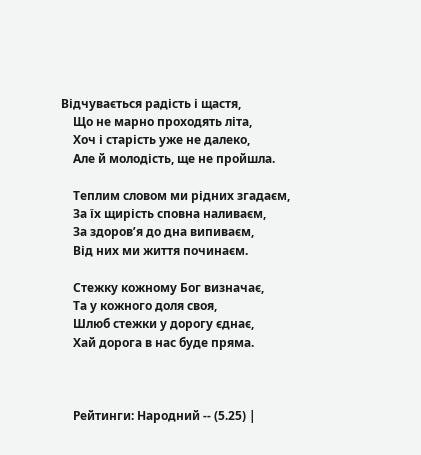Відчувається радість і щастя,
    Що не марно проходять літа,
    Хоч і старість уже не далеко,
    Але й молодість, ще не пройшла.

    Теплим словом ми рідних згадаєм,
    За їх щирість сповна наливаєм,
    За здоров’я до дна випиваєм,
    Від них ми життя починаєм.

    Стежку кожному Бог визначає,
    Та у кожного доля своя,
    Шлюб стежки у дорогу єднає,
    Хай дорога в нас буде пряма.



    Рейтинги: Народний -- (5.25) |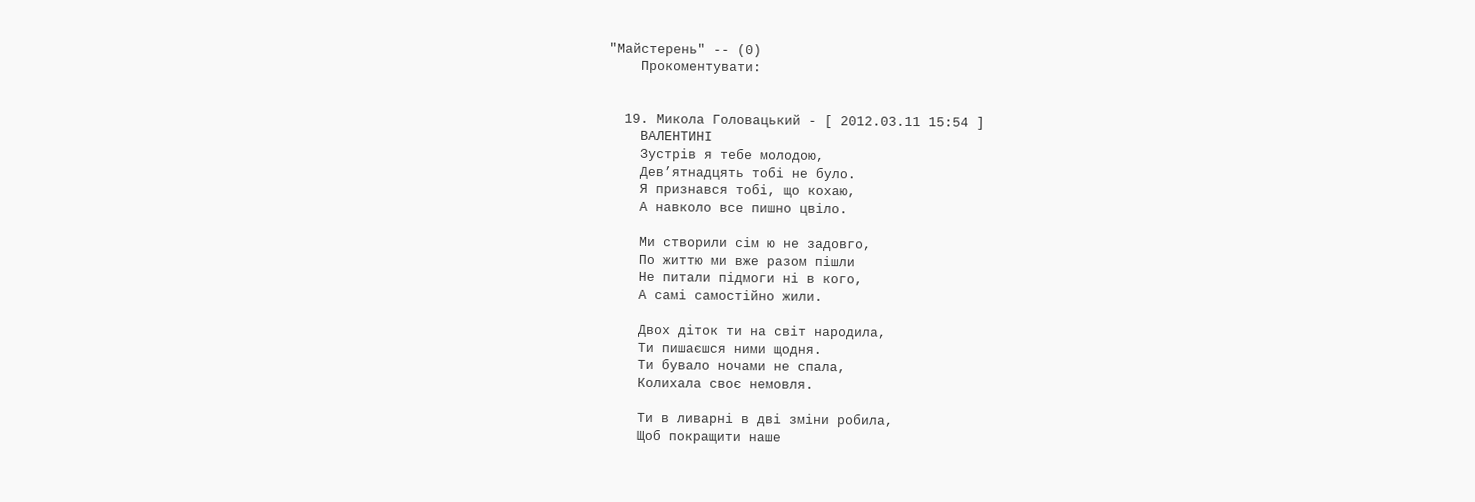"Майстерень" -- (0)
    Прокоментувати:


  19. Микола Головацький - [ 2012.03.11 15:54 ]
    ВАЛЕНТИНІ
    Зустрів я тебе молодою,
    Дев’ятнадцять тобі не було.
    Я признався тобі, що кохаю,
    А навколо все пишно цвіло.

    Ми створили сім ю не задовго,
    По життю ми вже разом пішли
    Не питали підмоги ні в кого,
    А самі самостійно жили.

    Двох діток ти на світ народила,
    Ти пишаєшся ними щодня.
    Ти бувало ночами не спала,
    Колихала своє немовля.

    Ти в ливарні в дві зміни робила,
    Щоб покращити наше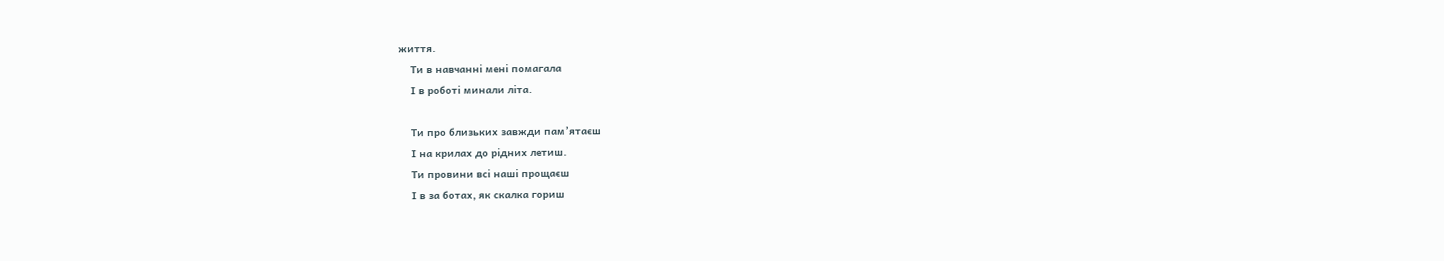життя.
    Ти в навчанні мені помагала
    І в роботі минали літа.

    Ти про близьких завжди пам’ятаєш
    І на крилах до рідних летиш.
    Ти провини всі наші прощаєш
    І в за ботах, як скалка гориш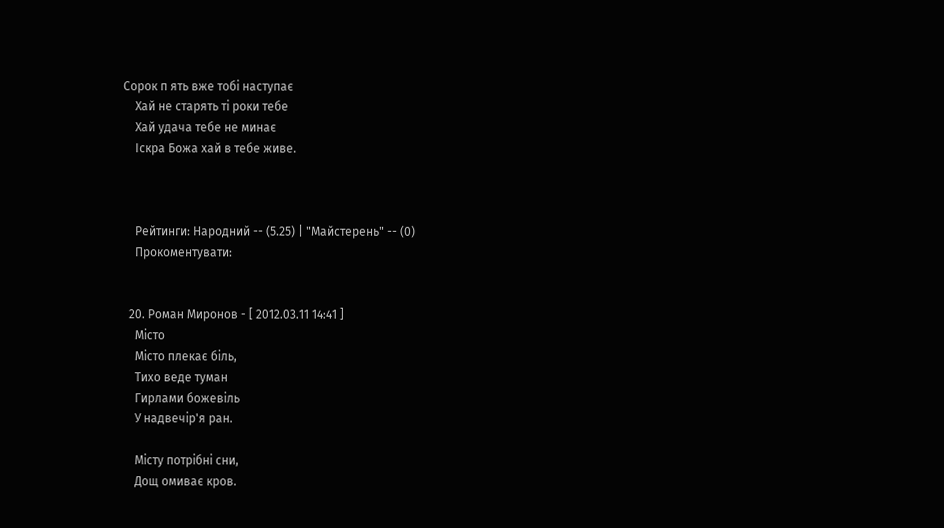Сорок п ять вже тобі наступає
    Хай не старять ті роки тебе
    Хай удача тебе не минає
    Іскра Божа хай в тебе живе.



    Рейтинги: Народний -- (5.25) | "Майстерень" -- (0)
    Прокоментувати:


  20. Роман Миронов - [ 2012.03.11 14:41 ]
    Місто
    Місто плекає біль,
    Тихо веде туман
    Гирлами божевіль
    У надвечір'я ран.

    Місту потрібні сни,
    Дощ омиває кров.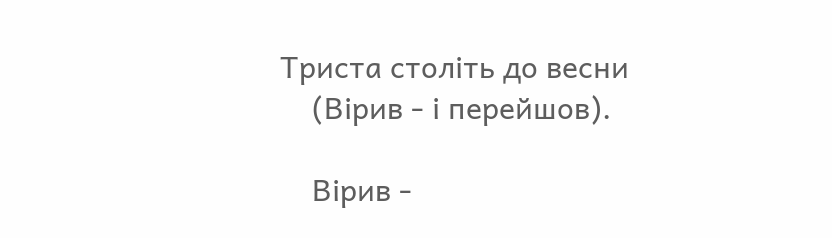Триста століть до весни
    (Вірив - і перейшов).

    Вірив -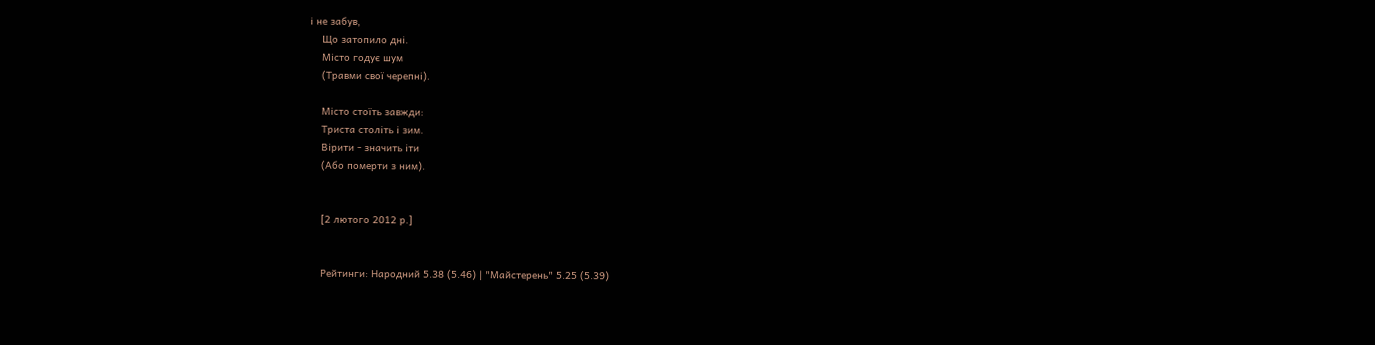і не забув,
    Що затопило дні.
    Місто годує шум
    (Травми свої черепні).

    Місто стоїть завжди:
    Триста століть і зим.
    Вірити - значить іти
    (Або померти з ним).


    [2 лютого 2012 р.]


    Рейтинги: Народний 5.38 (5.46) | "Майстерень" 5.25 (5.39)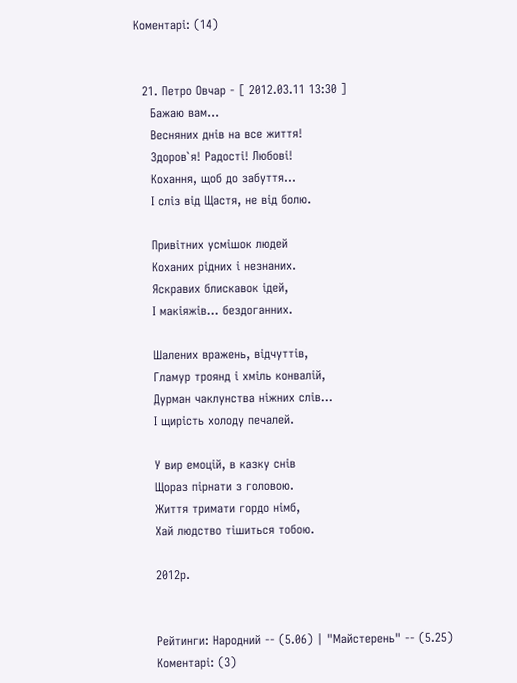Коментарі: (14)


  21. Петро Овчар - [ 2012.03.11 13:30 ]
    Бажаю вам…
    Весняних днів на все життя!
    Здоров`я! Радості! Любові!
    Кохання, щоб до забуття…
    І сліз від Щастя, не від болю.

    Привітних усмішок людей
    Коханих рідних і незнаних.
    Яскравих блискавок ідей,
    І макіяжів… бездоганних.

    Шалених вражень, відчуттів,
    Гламур троянд і хміль конвалій,
    Дурман чаклунства ніжних слів…
    І щирість холоду печалей.

    У вир емоцій, в казку снів
    Щораз пірнати з головою.
    Життя тримати гордо німб,
    Хай людство тішиться тобою.

    2012р.


    Рейтинги: Народний -- (5.06) | "Майстерень" -- (5.25)
    Коментарі: (3)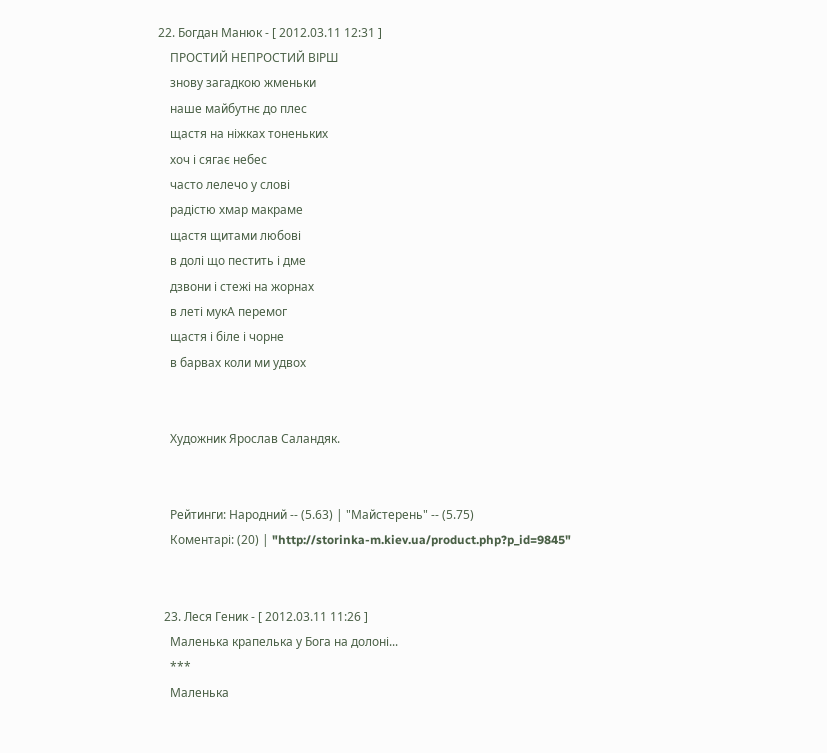22. Богдан Манюк - [ 2012.03.11 12:31 ]
    ПРОСТИЙ НЕПРОСТИЙ ВІРШ
    знову загадкою жменьки
    наше майбутнє до плес
    щастя на ніжках тоненьких
    хоч і сягає небес
    часто лелечо у слові
    радістю хмар макраме
    щастя щитами любові
    в долі що пестить і дме
    дзвони і стежі на жорнах
    в леті мукА перемог
    щастя і біле і чорне
    в барвах коли ми удвох


    Художник Ярослав Саландяк.


    Рейтинги: Народний -- (5.63) | "Майстерень" -- (5.75)
    Коментарі: (20) | "http://storinka-m.kiev.ua/product.php?p_id=9845"


  23. Леся Геник - [ 2012.03.11 11:26 ]
    Маленька крапелька у Бога на долоні...
    ***
    Маленька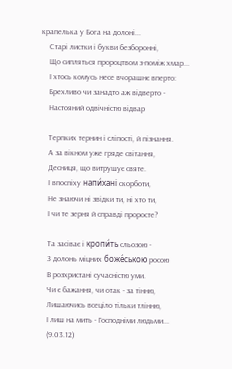крапелька у Бога на долоні...
    Старі листки і букви безборонні,
    Що сипляться пророцтвом з-поміж хмар...
    І хтось комусь несе вчорашнє вперто:
    Брехливо чи занадто аж відверто -
    Настояний одвічністю відвар

    Терпких тернин і сліпості, й пізнання.
    А за вікном уже гряде світання,
    Десниця, що витрушує святе.
    І впоспіху напи́хані скорботи,
    Не знаючи ні звідки ти, ні хто ти,
    І чи те зерня й справді проросте?

    Та засіває і кропи́ть сльозою -
    З долонь міцних боже́ською росою
    В розхристані сучасністю уми.
    Чи є бажання, чи отак - за тінню,
    Лишаючись всеціло тільки тлінню,
    І лиш на мить - Господніми людьми...
    (9.03.12)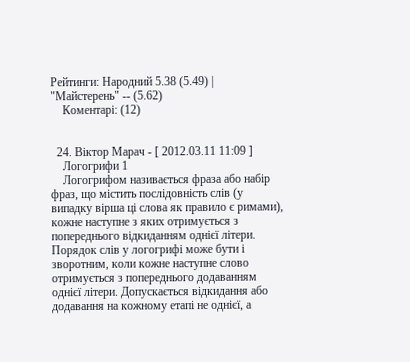Рейтинги: Народний 5.38 (5.49) | "Майстерень" -- (5.62)
    Коментарі: (12)


  24. Віктор Марач - [ 2012.03.11 11:09 ]
    Логогрифи 1
    Логогрифом називається фраза або набір фраз, що містить послідовність слів (у випадку вірша ці слова як правило є римами), кожне наступне з яких отримується з попереднього відкиданням однієї літери. Порядок слів у логогрифі може бути і зворотним, коли кожне наступне слово отримується з попереднього додаванням однієї літери. Допускається відкидання або додавання на кожному етапі не однієї, а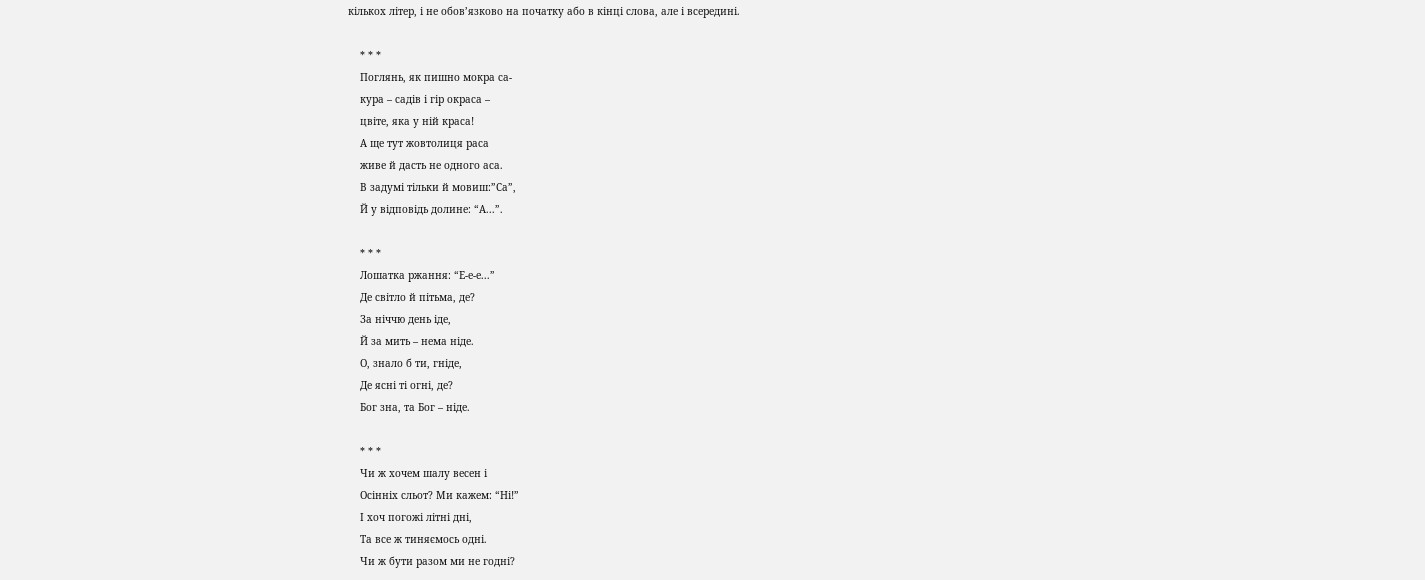кількох літер, і не обов’язково на початку або в кінці слова, але і всередині.

    * * *
    Поглянь, як пишно мокра са-
    кура – садів і гір окраса –
    цвіте, яка у ній краса!
    А ще тут жовтолиця раса
    живе й дасть не одного аса.
    В задумі тільки й мовиш:”Са”,
    Й у відповідь долине: “А...”.

    * * *
    Лошатка ржання: “Е-е-е...”
    Де світло й пітьма, де?
    За ніччю день іде,
    Й за мить – нема ніде.
    О, знало б ти, гніде,
    Де ясні ті огні, де?
    Бог зна, та Бог – ніде.

    * * *
    Чи ж хочем шалу весен і
    Осінніх сльот? Ми кажем: “Ні!”
    І хоч погожі літні дні,
    Та все ж тиняємось одні.
    Чи ж бути разом ми не годні?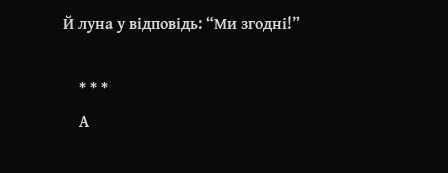Й луна у відповідь: “Ми згодні!”

    * * *
    А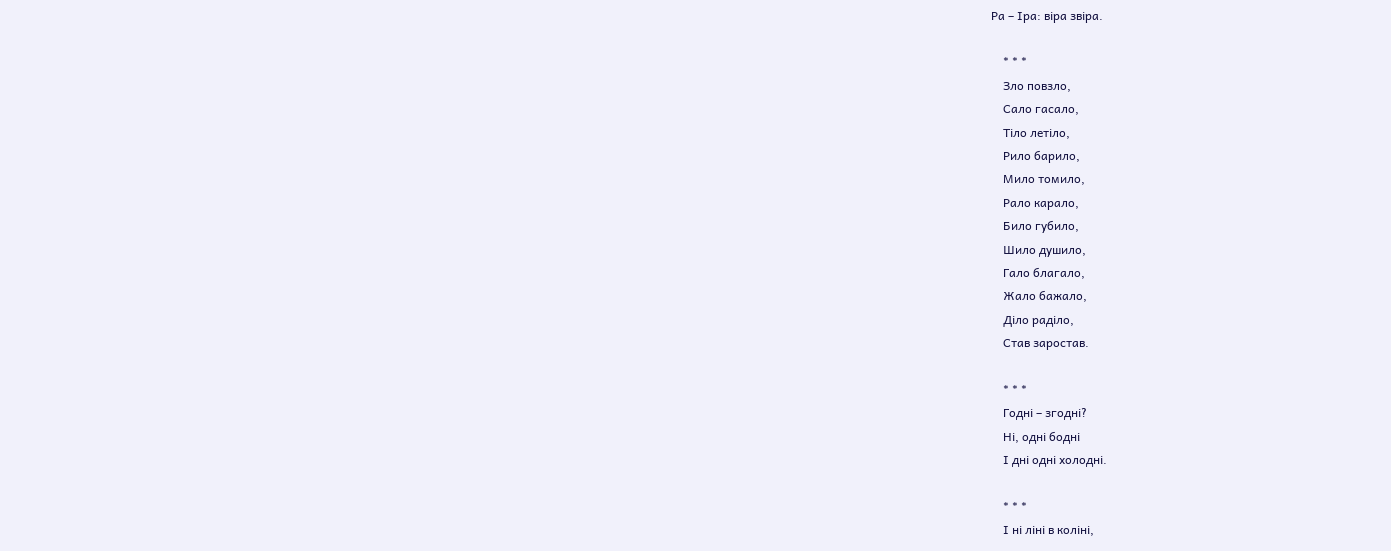Ра – Іра: віра звіра.

    * * *
    Зло повзло,
    Сало гасало,
    Тіло летіло,
    Рило барило,
    Мило томило,
    Рало карало,
    Било губило,
    Шило душило,
    Гало благало,
    Жало бажало,
    Діло раділо,
    Став заростав.

    * * *
    Годні – згодні?
    Ні, одні бодні
    І дні одні холодні.

    * * *
    І ні ліні в коліні,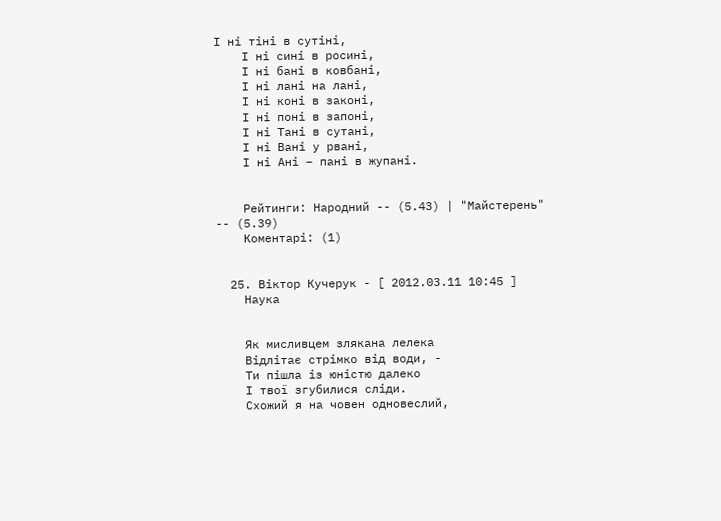І ні тіні в сутіні,
    І ні сині в росині,
    І ні бані в ковбані,
    І ні лані на лані,
    І ні коні в законі,
    І ні поні в запоні,
    І ні Тані в сутані,
    І ні Вані у рвані,
    І ні Ані – пані в жупані.


    Рейтинги: Народний -- (5.43) | "Майстерень" -- (5.39)
    Коментарі: (1)


  25. Віктор Кучерук - [ 2012.03.11 10:45 ]
    Наука


    Як мисливцем злякана лелека
    Відлітає стрімко від води, -
    Ти пішла із юністю далеко
    І твої згубилися сліди.
    Схожий я на човен одновеслий,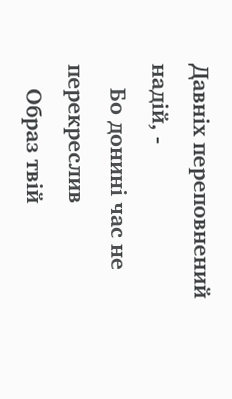Давніх переповнений надій, -
    Бо донині час не перекреслив
    Образ твій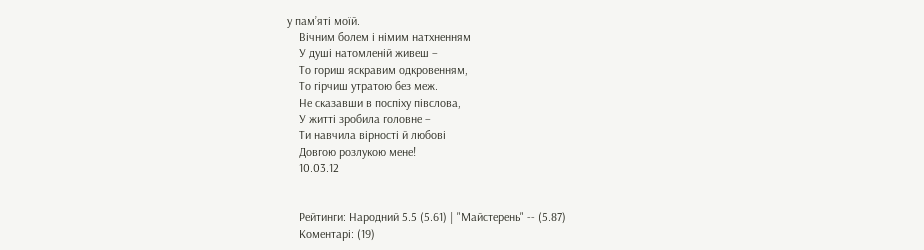у пам’яті моїй.
    Вічним болем і німим натхненням
    У душі натомленій живеш –
    То гориш яскравим одкровенням,
    То гірчиш утратою без меж.
    Не сказавши в поспіху півслова,
    У житті зробила головне –
    Ти навчила вірності й любові
    Довгою розлукою мене!
    10.03.12


    Рейтинги: Народний 5.5 (5.61) | "Майстерень" -- (5.87)
    Коментарі: (19)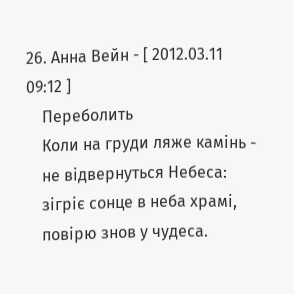26. Анна Вейн - [ 2012.03.11 09:12 ]
    Переболить
    Коли на груди ляже камінь -
    не відвернуться Небеса:
    зігріє сонце в неба храмі,
    повірю знов у чудеса.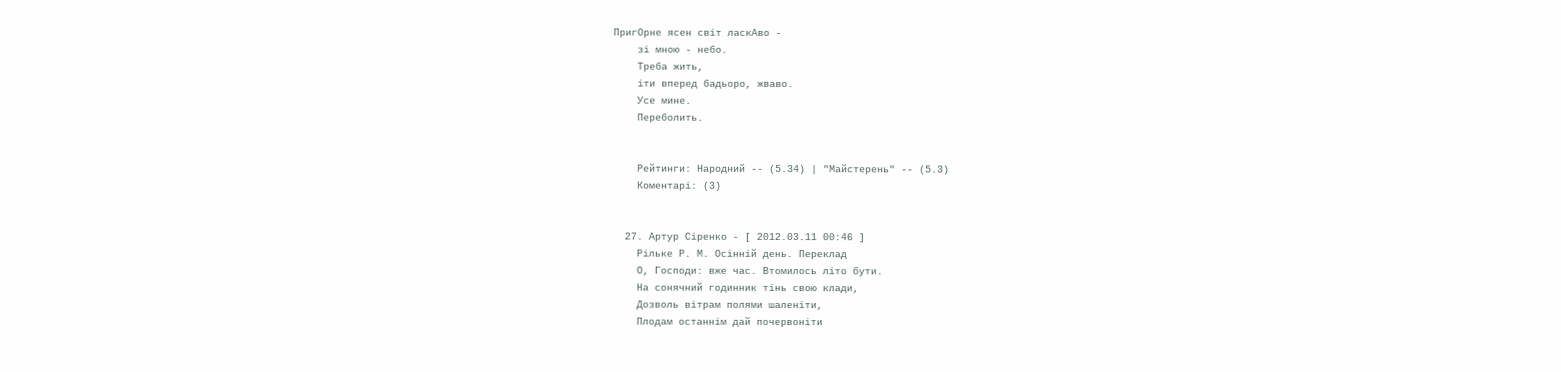ПригОрне ясен світ ласкАво -
    зі мною - небо.
    Треба жить,
    іти вперед бадьоро, жваво.
    Усе мине.
    Переболить.


    Рейтинги: Народний -- (5.34) | "Майстерень" -- (5.3)
    Коментарі: (3)


  27. Артур Сіренко - [ 2012.03.11 00:46 ]
    Рiльке Р. М. Осiннiй день. Переклад
    О, Господи: вже час. Втомилось літо бути.
    На сонячний годинник тінь свою клади,
    Дозволь вітрам полями шаленіти,
    Плодам останнім дай почервоніти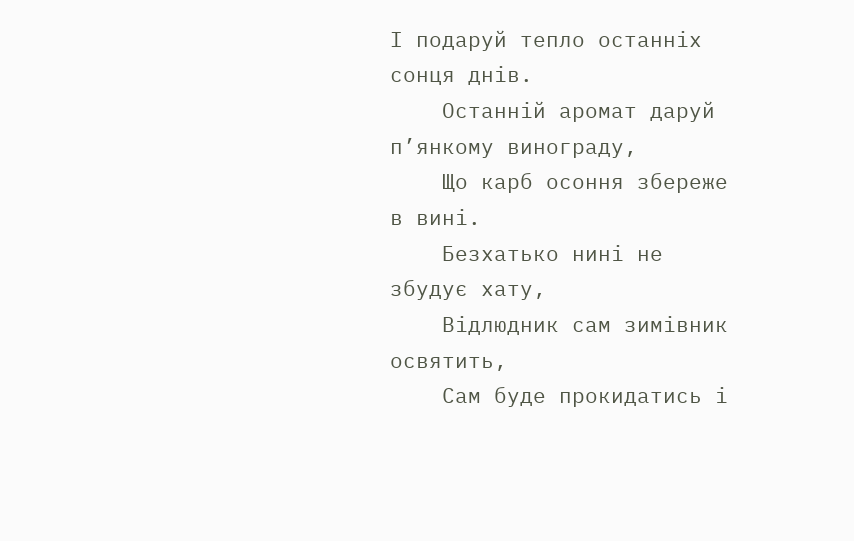І подаруй тепло останніх сонця днів.
    Останній аромат даруй п’янкому винограду,
    Що карб осоння збереже в вині.
    Безхатько нині не збудує хату,
    Відлюдник сам зимівник освятить,
    Сам буде прокидатись і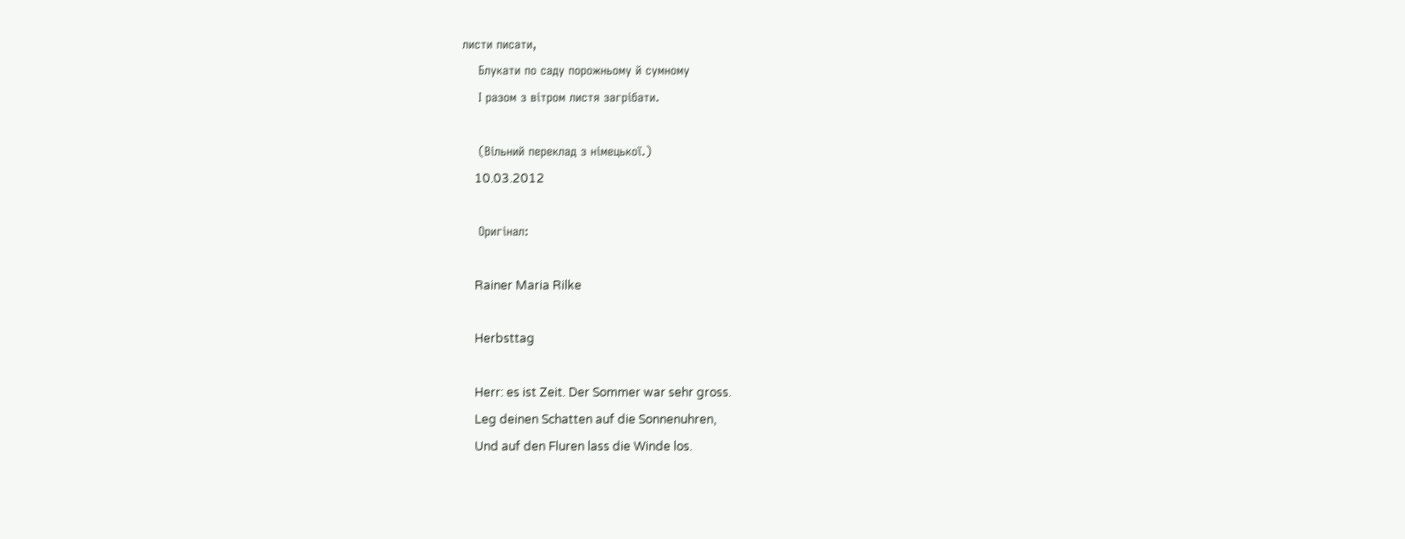листи писати,
    Блукати по саду порожньому й сумному
    І разом з вітром листя загрібати.

    (Вільний переклад з німецької.)
    10.03.2012

    Оригінал:

    Rainer Maria Rilke

    Herbsttag

    Herr: es ist Zeit. Der Sommer war sehr gross.
    Leg deinen Schatten auf die Sonnenuhren,
    Und auf den Fluren lass die Winde los.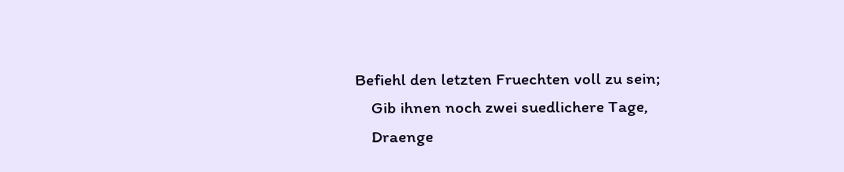Befiehl den letzten Fruechten voll zu sein;
    Gib ihnen noch zwei suedlichere Tage,
    Draenge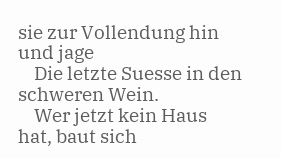sie zur Vollendung hin und jage
    Die letzte Suesse in den schweren Wein.
    Wer jetzt kein Haus hat, baut sich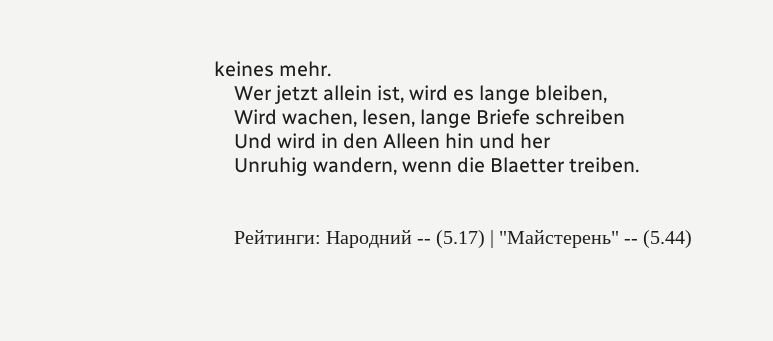keines mehr.
    Wer jetzt allein ist, wird es lange bleiben,
    Wird wachen, lesen, lange Briefe schreiben
    Und wird in den Alleen hin und her
    Unruhig wandern, wenn die Blaetter treiben.


    Рейтинги: Народний -- (5.17) | "Майстерень" -- (5.44)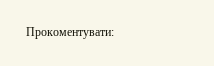Прокоментувати: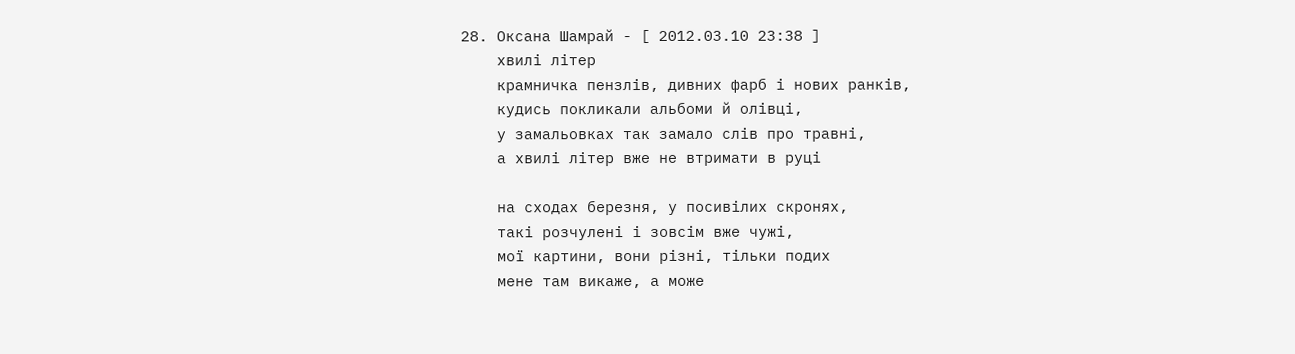28. Оксана Шамрай - [ 2012.03.10 23:38 ]
    хвилі літер
    крамничка пензлів, дивних фарб і нових ранків,
    кудись покликали альбоми й олівці,
    у замальовках так замало слів про травні,
    а хвилі літер вже не втримати в руці

    на сходах березня, у посивілих скронях,
    такі розчулені і зовсім вже чужі,
    мої картини, вони різні, тільки подих
    мене там викаже, а може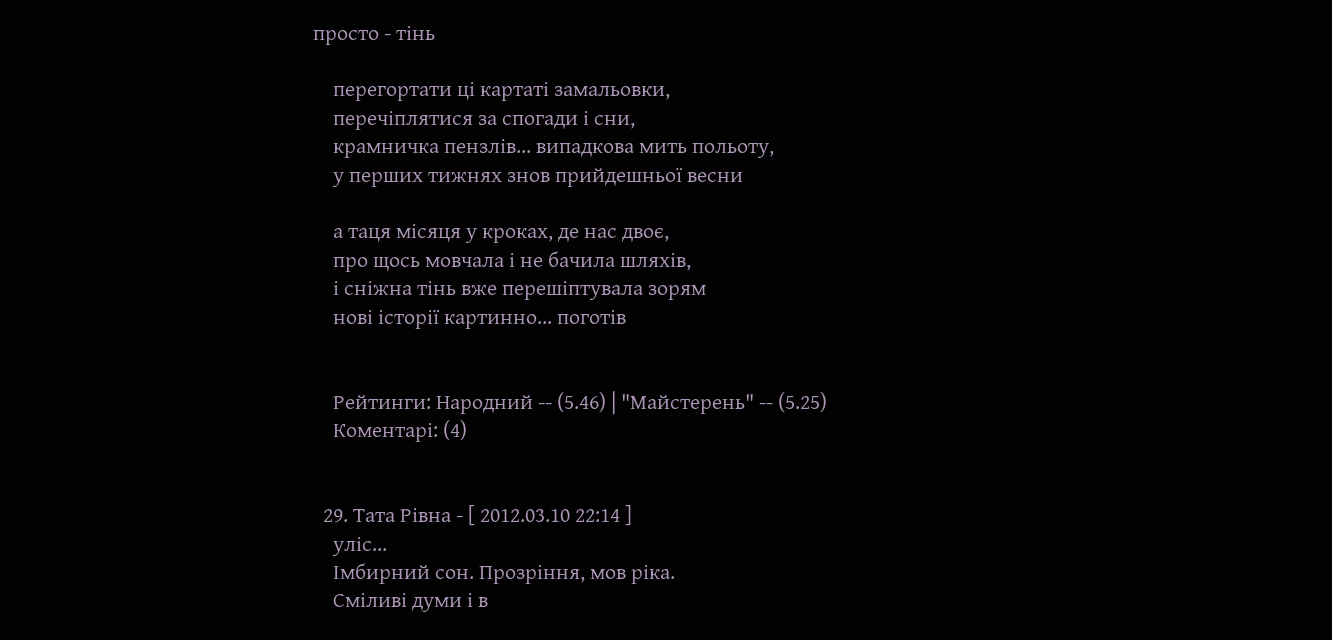просто - тінь

    перегортати ці картаті замальовки,
    перечіплятися за спогади і сни,
    крамничка пензлів... випадкова мить польоту,
    у перших тижнях знов прийдешньої весни

    а таця місяця у кроках, де нас двоє,
    про щось мовчала і не бачила шляхів,
    і сніжна тінь вже перешіптувала зорям
    нові історії картинно... поготів


    Рейтинги: Народний -- (5.46) | "Майстерень" -- (5.25)
    Коментарі: (4)


  29. Тата Рівна - [ 2012.03.10 22:14 ]
    уліс...
    Імбирний сон. Прозріння, мов ріка.
    Сміливі думи і в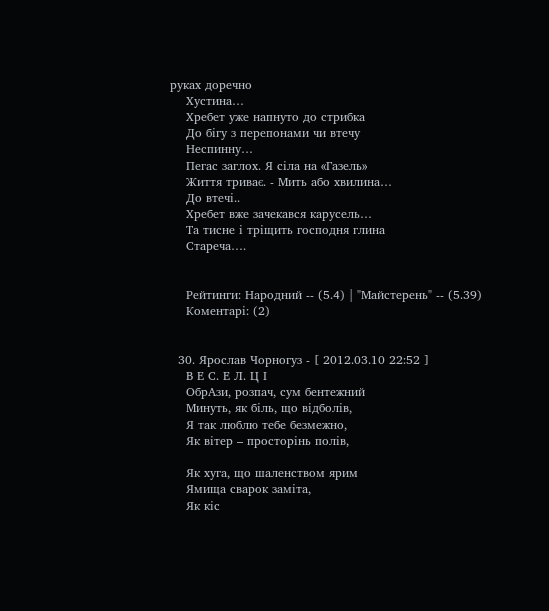руках доречно
    Хустина…
    Хребет уже напнуто до стрибка
    До бігу з перепонами чи втечу
    Неспинну…
    Пегас заглох. Я сіла на «Газель»
    Життя триває. - Мить або хвилина…
    До втечі..
    Хребет вже зачекався карусель…
    Та тисне і тріщить господня глина
    Стареча….


    Рейтинги: Народний -- (5.4) | "Майстерень" -- (5.39)
    Коментарі: (2)


  30. Ярослав Чорногуз - [ 2012.03.10 22:52 ]
    В Е С. Е Л. Ц І
    ОбрАзи, розпач, сум бентежний
    Минуть, як біль, що відболів,
    Я так люблю тебе безмежно,
    Як вітер – просторінь полів,

    Як хуга, що шаленством ярим
    Ямища сварок заміта,
    Як кіс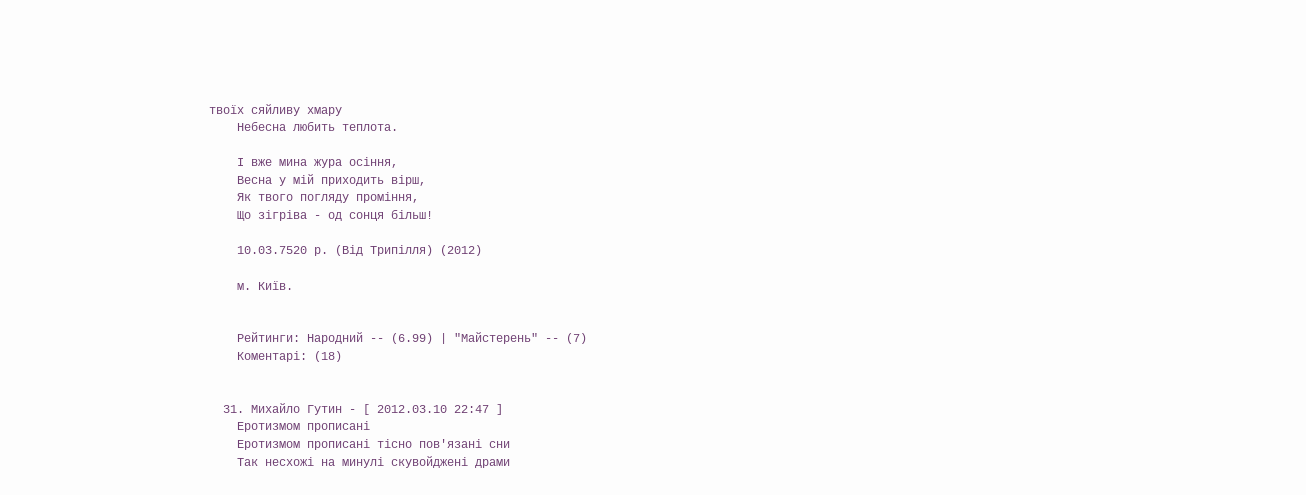твоїх сяйливу хмару
    Небесна любить теплота.

    І вже мина жура осіння,
    Весна у мій приходить вірш,
    Як твого погляду проміння,
    Що зігріва - од сонця більш!

    10.03.7520 р. (Від Трипілля) (2012)

    м. Київ.


    Рейтинги: Народний -- (6.99) | "Майстерень" -- (7)
    Коментарі: (18)


  31. Михайло Гутин - [ 2012.03.10 22:47 ]
    Еротизмом прописані
    Еротизмом прописані тісно пов'язані сни
    Так несхожі на минулі скувойджені драми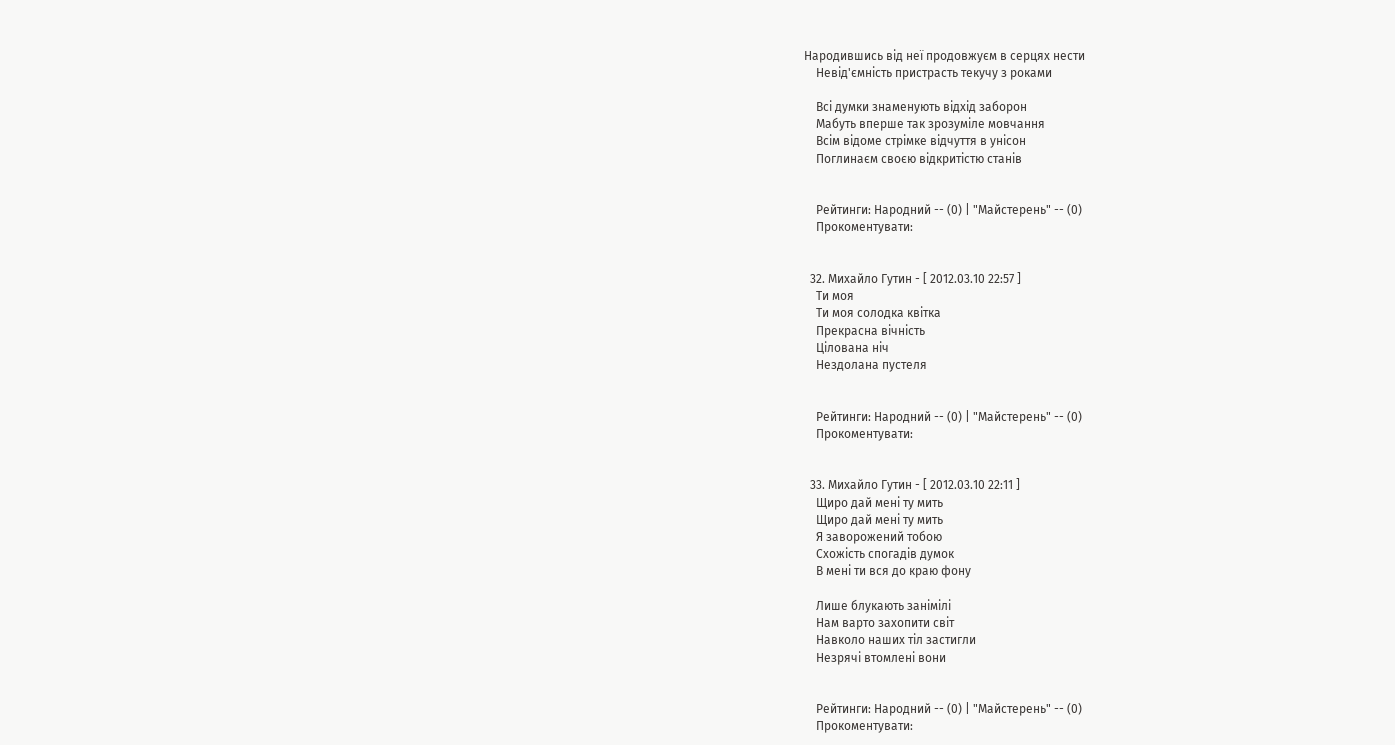Народившись від неї продовжуєм в серцях нести
    Невід'ємність пристрасть текучу з роками

    Всі думки знаменують відхід заборон
    Мабуть вперше так зрозуміле мовчання
    Всім відоме стрімке відчуття в унісон
    Поглинаєм своєю відкритістю станів


    Рейтинги: Народний -- (0) | "Майстерень" -- (0)
    Прокоментувати:


  32. Михайло Гутин - [ 2012.03.10 22:57 ]
    Ти моя
    Ти моя солодка квітка
    Прекрасна вічність
    Цілована ніч
    Нездолана пустеля


    Рейтинги: Народний -- (0) | "Майстерень" -- (0)
    Прокоментувати:


  33. Михайло Гутин - [ 2012.03.10 22:11 ]
    Щиро дай мені ту мить
    Щиро дай мені ту мить
    Я заворожений тобою
    Схожість спогадів думок
    В мені ти вся до краю фону

    Лише блукають занімілі
    Нам варто захопити світ
    Навколо наших тіл застигли
    Незрячі втомлені вони


    Рейтинги: Народний -- (0) | "Майстерень" -- (0)
    Прокоментувати: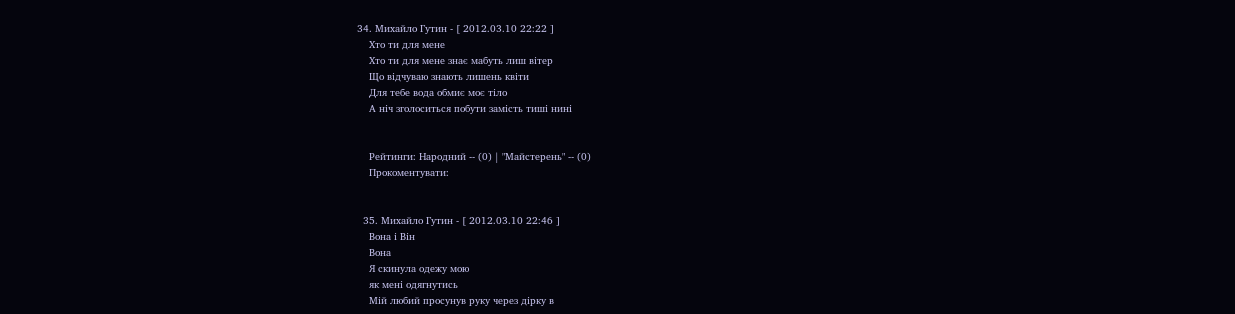34. Михайло Гутин - [ 2012.03.10 22:22 ]
    Хто ти для мене
    Хто ти для мене знає мабуть лиш вітер
    Що відчуваю знають лишень квіти
    Для тебе вода обмиє моє тіло
    А ніч зголоситься побути замість тиші нині


    Рейтинги: Народний -- (0) | "Майстерень" -- (0)
    Прокоментувати:


  35. Михайло Гутин - [ 2012.03.10 22:46 ]
    Вона і Він
    Вона
    Я скинула одежу мою
    як мені одягнутись
    Мій любий просунув руку через дірку в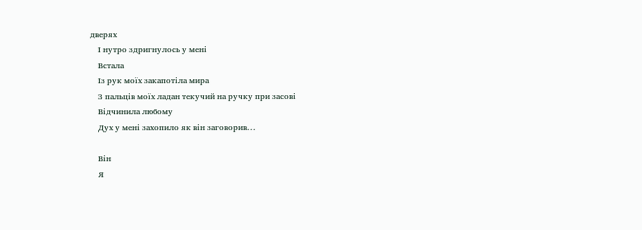дверях
    І нутро здригнулось у мені
    Встала
    Із рук моїх закапотіла мира
    З пальців моїх ладан текучий на ручку при засові
    Відчинила любому
    Дух у мені захопило як він заговорив...

    Він
    Я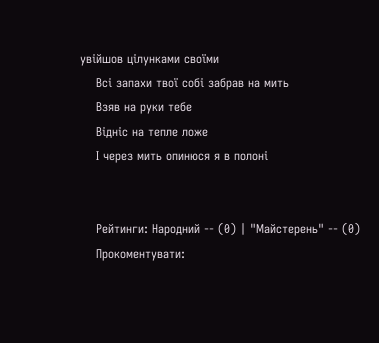увійшов цілунками своїми
    Всі запахи твої собі забрав на мить
    Взяв на руки тебе
    Відніс на тепле ложе
    І через мить опинюся я в полоні


    Рейтинги: Народний -- (0) | "Майстерень" -- (0)
    Прокоментувати: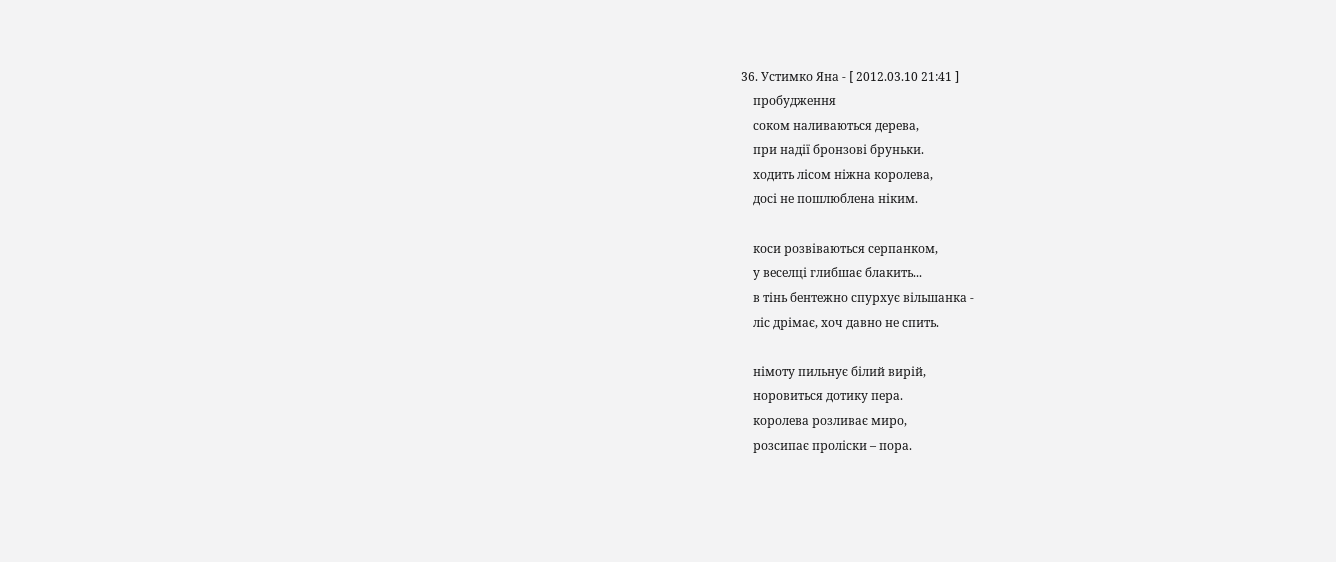36. Устимко Яна - [ 2012.03.10 21:41 ]
    пробудження
    соком наливаються дерева,
    при надії бронзові бруньки.
    ходить лісом ніжна королева,
    досі не пошлюблена ніким.

    коси розвіваються серпанком,
    у веселці глибшає блакить...
    в тінь бентежно спурхує вільшанка -
    ліс дрімає, хоч давно не спить.

    німоту пильнує білий вирій,
    норовиться дотику пера.
    королева розливає миро,
    розсипає проліски – пора.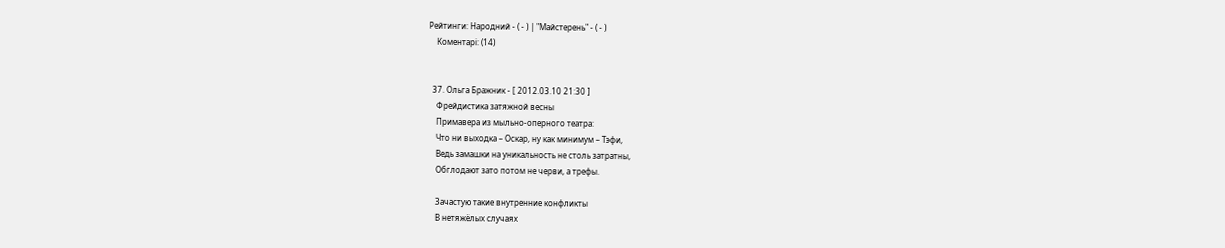Рейтинги: Народний - ( - ) | "Майстерень" - ( - )
    Коментарі: (14)


  37. Ольга Бражник - [ 2012.03.10 21:30 ]
    Фрейдистика затяжной весны
    Примавера из мыльно-оперного театра:
    Что ни выходка – Оскар, ну как минимум – Тэфи,
    Ведь замашки на уникальность не столь затратны,
    Обглодают зато потом не черви, а трефы.

    Зачастую такие внутренние конфликты
    В нетяжёлых случаях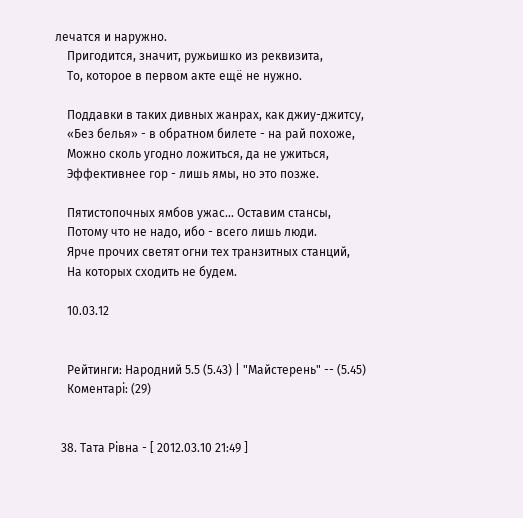лечатся и наружно.
    Пригодится, значит, ружьишко из реквизита,
    То, которое в первом акте ещё не нужно.

    Поддавки в таких дивных жанрах, как джиу-джитсу,
    «Без белья» - в обратном билете - на рай похоже,
    Можно сколь угодно ложиться, да не ужиться,
    Эффективнее гор - лишь ямы, но это позже.

    Пятистопочных ямбов ужас… Оставим стансы,
    Потому что не надо, ибо - всего лишь люди.
    Ярче прочих светят огни тех транзитных станций,
    На которых сходить не будем.

    10.03.12


    Рейтинги: Народний 5.5 (5.43) | "Майстерень" -- (5.45)
    Коментарі: (29)


  38. Тата Рівна - [ 2012.03.10 21:49 ]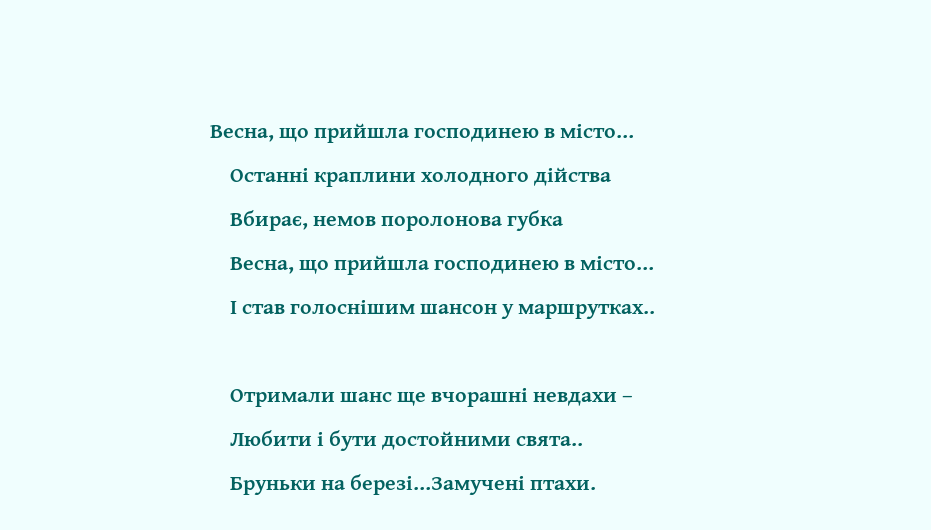Весна, що прийшла господинею в місто…
    Останні краплини холодного дійства
    Вбирає, немов поролонова губка
    Весна, що прийшла господинею в місто…
    І став голоснішим шансон у маршрутках..

    Отримали шанс ще вчорашні невдахи –
    Любити і бути достойними свята..
    Бруньки на березі…Замучені птахи.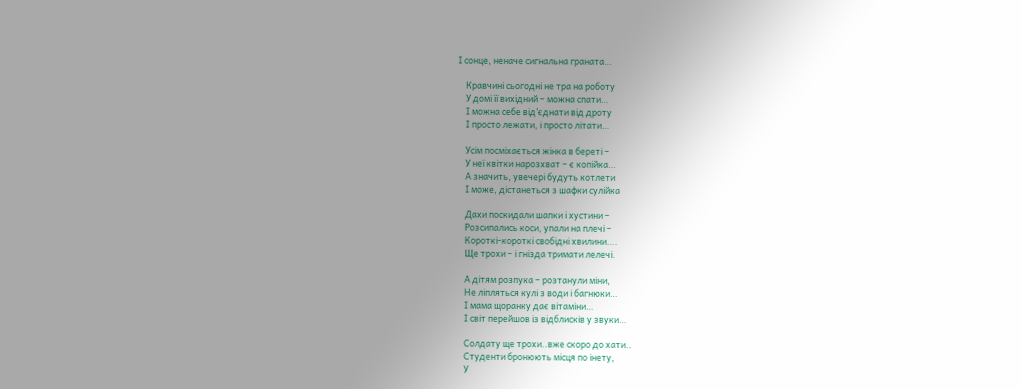І сонце, неначе сигнальна граната…

    Кравчині сьогодні не тра на роботу
    У домі її вихідний – можна спати…
    І можна себе від’єднати від дроту
    І просто лежати, і просто літати…

    Усім посміхається жінка в береті –
    У неї квітки нарозхват – є копійка…
    А значить, увечері будуть котлети
    І може, дістанеться з шафки сулійка

    Дахи поскидали шапки і хустини –
    Розсипались коси, упали на плечі –
    Короткі-короткі свобідні хвилини….
    Ще трохи – і гнізда тримати лелечі.

    А дітям розпука – розтанули міни,
    Не ліпляться кулі з води і багнюки…
    І мама щоранку дає вітаміни…
    І світ перейшов із відблисків у звуки…

    Солдату ще трохи..вже скоро до хати..
    Студенти бронюють місця по інету,
    У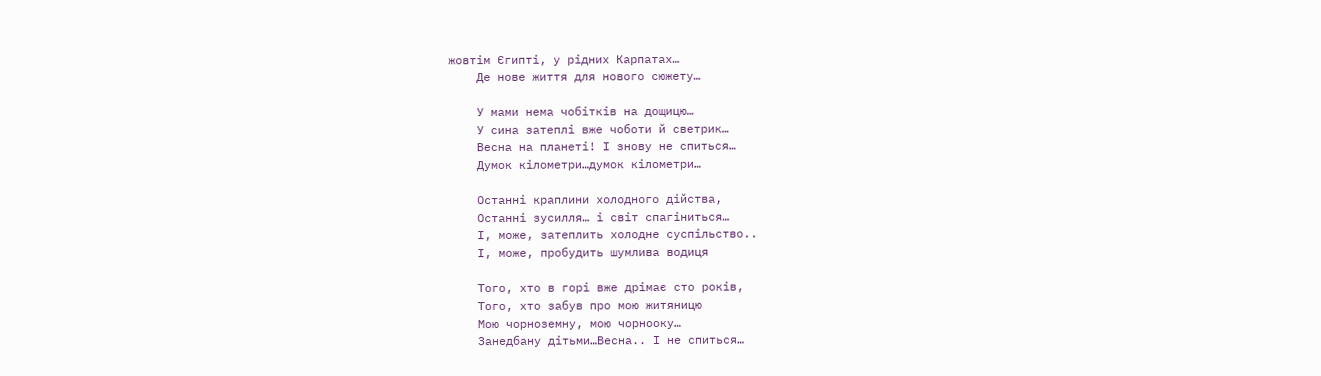жовтім Єгипті, у рідних Карпатах…
    Де нове життя для нового сюжету…

    У мами нема чобітків на дощицю…
    У сина затеплі вже чоботи й светрик…
    Весна на планеті! І знову не спиться…
    Думок кілометри…думок кілометри…

    Останні краплини холодного дійства,
    Останні зусилля… і світ спагіниться…
    І, може, затеплить холодне суспільство..
    І, може, пробудить шумлива водиця

    Того, хто в горі вже дрімає сто років,
    Того, хто забув про мою житяницю
    Мою чорноземну, мою чорнооку…
    Занедбану дітьми…Весна.. І не спиться…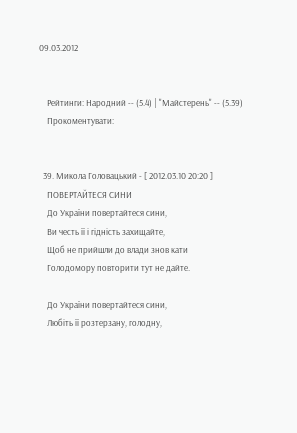09.03.2012


    Рейтинги: Народний -- (5.4) | "Майстерень" -- (5.39)
    Прокоментувати:


  39. Микола Головацький - [ 2012.03.10 20:20 ]
    ПОВЕРТАЙТЕСЯ СИНИ
    До України повертайтеся сини,
    Ви честь її і гідність захищайте,
    Щоб не прийшли до влади знов кати
    Голодомору повторити тут не дайте.

    До України повертайтеся сини,
    Любіть її розтерзану, голодну,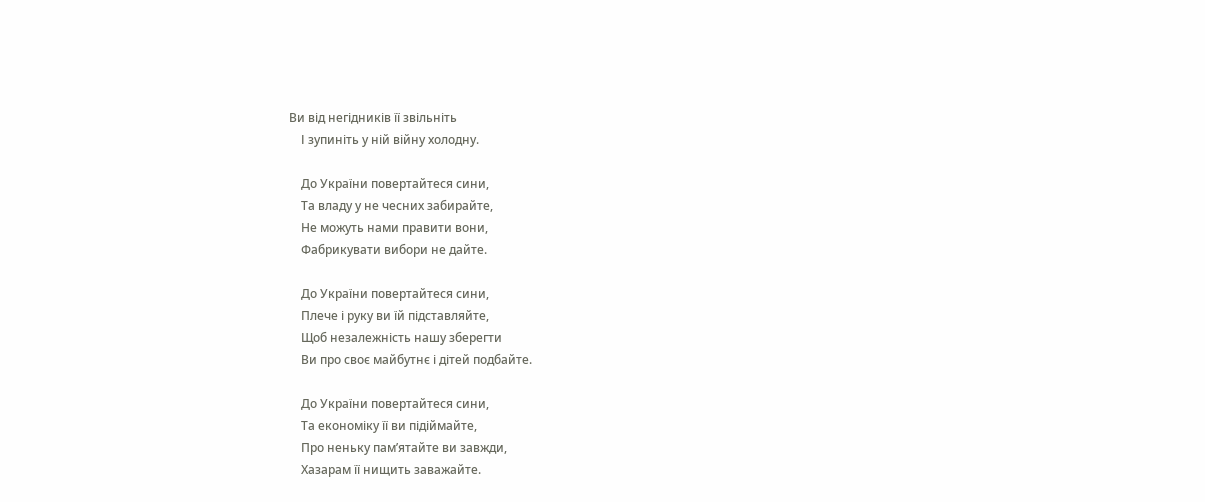Ви від негідників її звільніть
    І зупиніть у ній війну холодну.

    До України повертайтеся сини,
    Та владу у не чесних забирайте,
    Не можуть нами правити вони,
    Фабрикувати вибори не дайте.

    До України повертайтеся сини,
    Плече і руку ви їй підставляйте,
    Щоб незалежність нашу зберегти
    Ви про своє майбутнє і дітей подбайте.

    До України повертайтеся сини,
    Та економіку її ви підіймайте,
    Про неньку пам’ятайте ви завжди,
    Хазарам її нищить заважайте.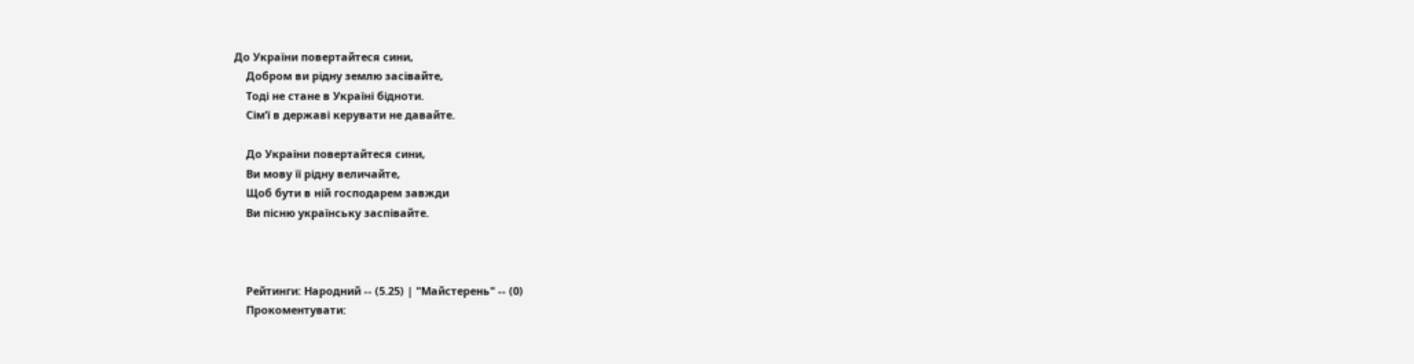До України повертайтеся сини,
    Добром ви рідну землю засівайте,
    Тоді не стане в Україні бідноти.
    Сім’ї в державі керувати не давайте.

    До України повертайтеся сини,
    Ви мову її рідну величайте,
    Щоб бути в ній господарем завжди
    Ви пісню українську заспівайте.



    Рейтинги: Народний -- (5.25) | "Майстерень" -- (0)
    Прокоментувати: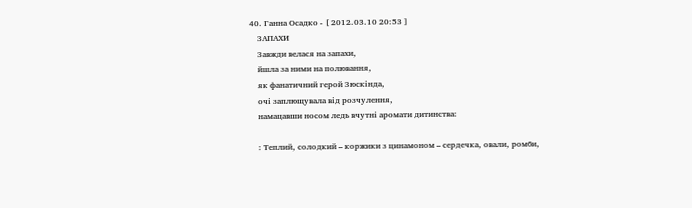40. Ганна Осадко - [ 2012.03.10 20:53 ]
    ЗАПАХИ
    Завжди велася на запахи,
    йшла за ними на полювання,
    як фанатичний герой Зюскінда,
    очі заплющувала від розчулення,
    намацавши носом ледь вчутні аромати дитинства:

    : Теплий, солодкий – коржики з цинамоном – сердечка, овали, ромби,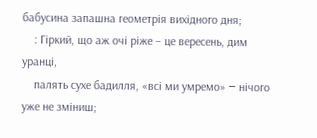бабусина запашна геометрія вихідного дня;
    : Гіркий, що аж очі ріже – це вересень, дим уранці,
    палять сухе бадилля, «всі ми умремо» ‒ нічого уже не зміниш;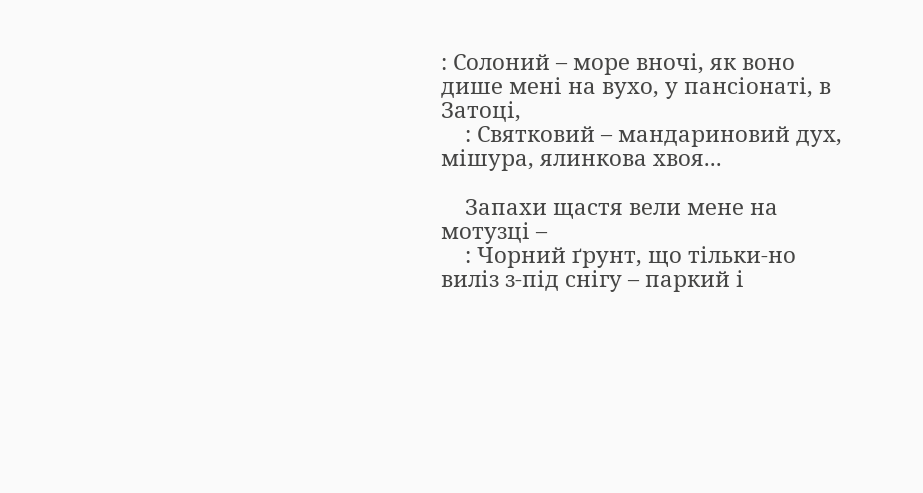: Солоний – море вночі, як воно дише мені на вухо, у пансіонаті, в Затоці,
    : Святковий – мандариновий дух, мішура, ялинкова хвоя...

    Запахи щастя вели мене на мотузці –
    : Чорний ґрунт, що тільки-но виліз з-під снігу – паркий і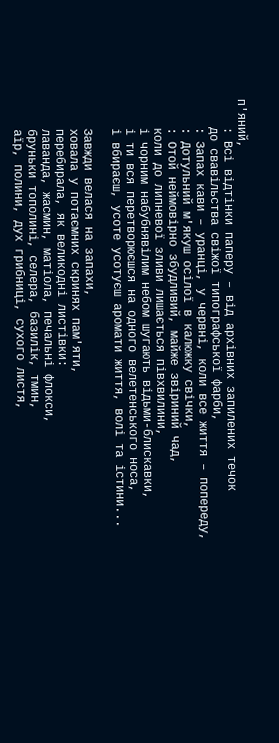п'яний,
    : Всі відтінки паперу – від архівних запилених течок
    до свавільства свіжої типографської фарби,
    : Запах кави – уранці, у червні, коли все життя – попереду,
    : Дотульний м'якуш осілої в калюжку свічки,
    : Отой неймовірно збудливий, майже звіриний чад,
    коли до липневої зливи лишається півхвилини,
    і чорним набубнявілим небом шугають відьми-блискавки,
    і ти вся перетворюєшся на одного велетенського носа,
    і вбираєш, усоте усотуєш аромати життя, волі та істини...

    Завжди велася на запахи,
    ховала у потаємних скринях пам'яти,
    перебирала, як великодні листівки:
    лаванда, жасмин, матіола, печальні флокси,
    бруньки тополині, селера, базилік, тмин,
    аїр, полини, дух грибниці, сухого листя,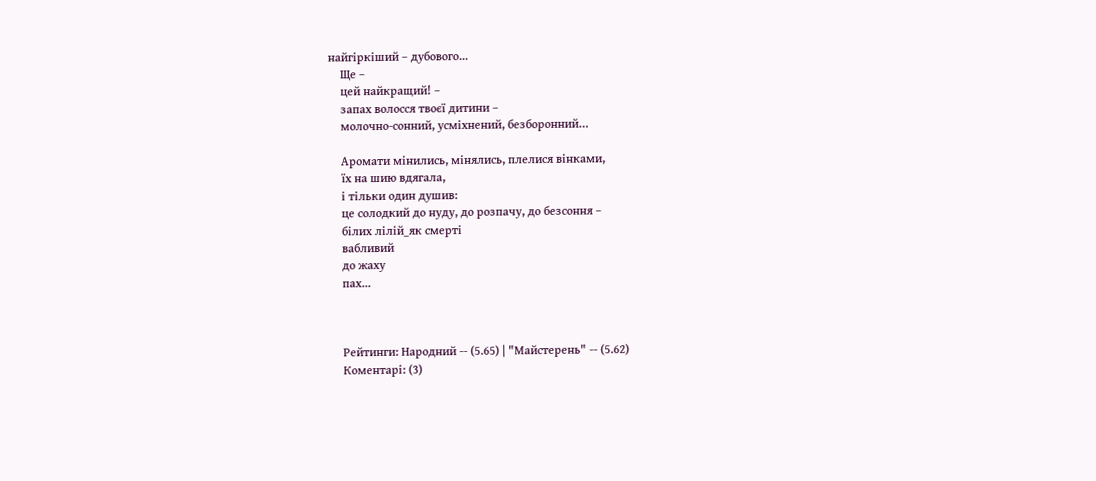найгіркіший – дубового...
    Ще –
    цей найкращий! –
    запах волосся твоєї дитини –
    молочно-сонний, усміхнений, безборонний…

    Аромати мінились, мінялись, плелися вінками,
    їх на шию вдягала,
    і тільки один душив:
    це солодкий до нуду, до розпачу, до безсоння –
    білих лілій_як смерті
    вабливий
    до жаху
    пах...



    Рейтинги: Народний -- (5.65) | "Майстерень" -- (5.62)
    Коментарі: (3)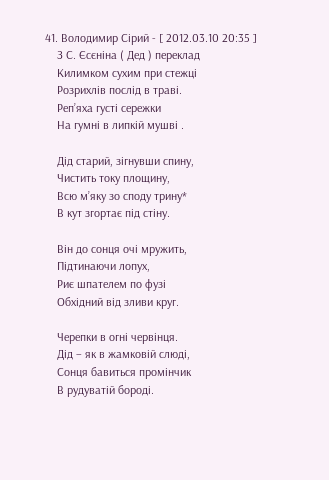41. Володимир Сірий - [ 2012.03.10 20:35 ]
    З С. Єсєніна ( Дед ) переклад
    Килимком сухим при стежці
    Розрихлів послід в траві.
    Реп’яха густі сережки
    На гумні в липкій мушві .

    Дід старий, зігнувши спину,
    Чистить току площину,
    Всю м’яку зо споду трину*
    В кут згортає під стіну.

    Він до сонця очі мружить,
    Підтинаючи лопух,
    Риє шпателем по фузі
    Обхідний від зливи круг.

    Черепки в огні червінця.
    Дід – як в жамковій слюді,
    Сонця бавиться промінчик
    В рудуватій бороді.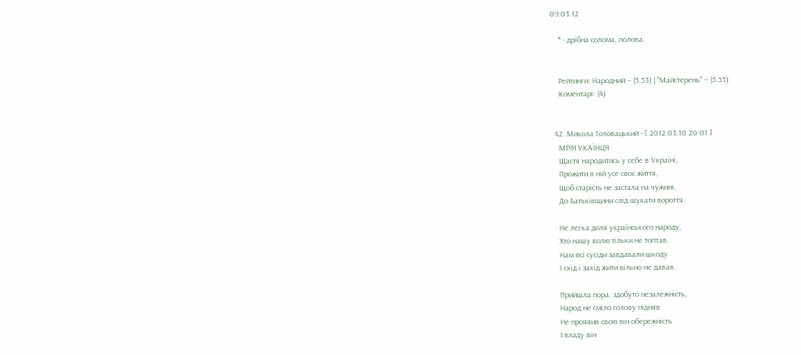09.03.12

    * - дрібна солома, полова.


    Рейтинги: Народний -- (5.53) | "Майстерень" -- (5.55)
    Коментарі: (4)


  42. Микола Головацький - [ 2012.03.10 20:01 ]
    МРІЯ УКАЇНЦЯ
    Щастя народитись у себе в Україні,
    Прожити в ній усе своє життя,
    Щоб старість не застала на чужині,
    До Батьківщини слід шукати вороття.

    Не легка доля українського народу,
    Хто нашу волю тільки не топтав,
    Нам всі сусіди завдавали шкоду
    І схід і захід жити вільно не давав.

    Прийшла пора, здобуто незалежність,
    Народ не сміло голову підняв
    Не проявив свою він обережність
    І владу він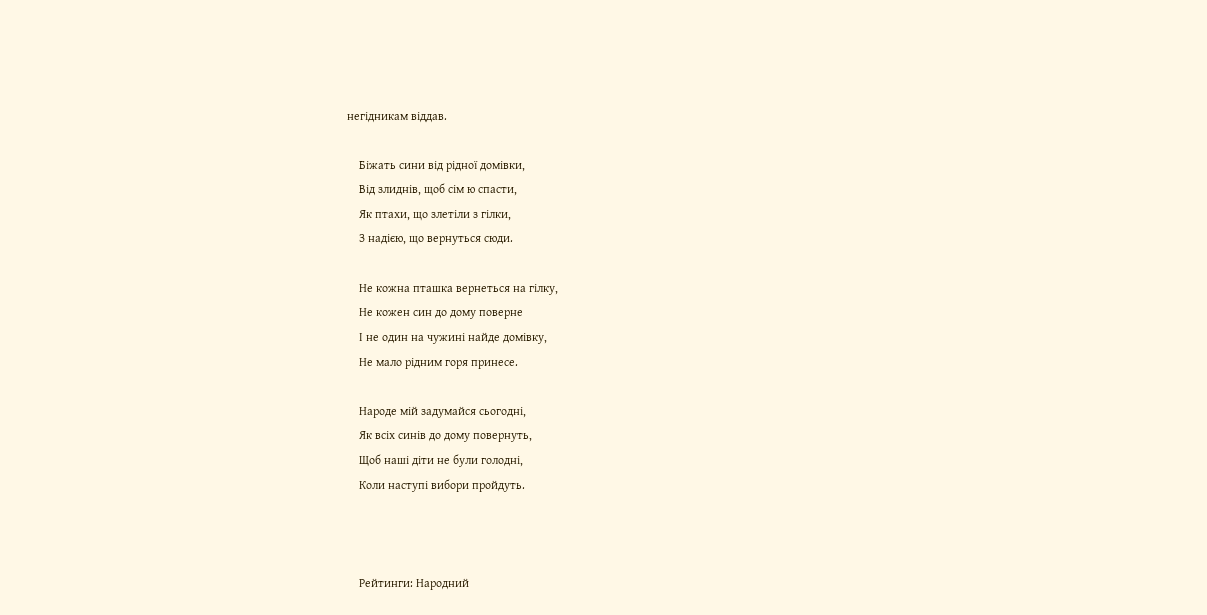негідникам віддав.

    Біжать сини від рідної домівки,
    Від злиднів, щоб сім ю спасти,
    Як птахи, що злетіли з гілки,
    З надією, що вернуться сюди.

    Не кожна пташка вернеться на гілку,
    Не кожен син до дому поверне
    І не один на чужині найде домівку,
    Не мало рідним горя принесе.

    Народе мій задумайся сьогодні,
    Як всіх синів до дому повернуть,
    Щоб наші діти не були голодні,
    Коли наступі вибори пройдуть.



    Рейтинги: Народний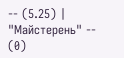-- (5.25) | "Майстерень" -- (0)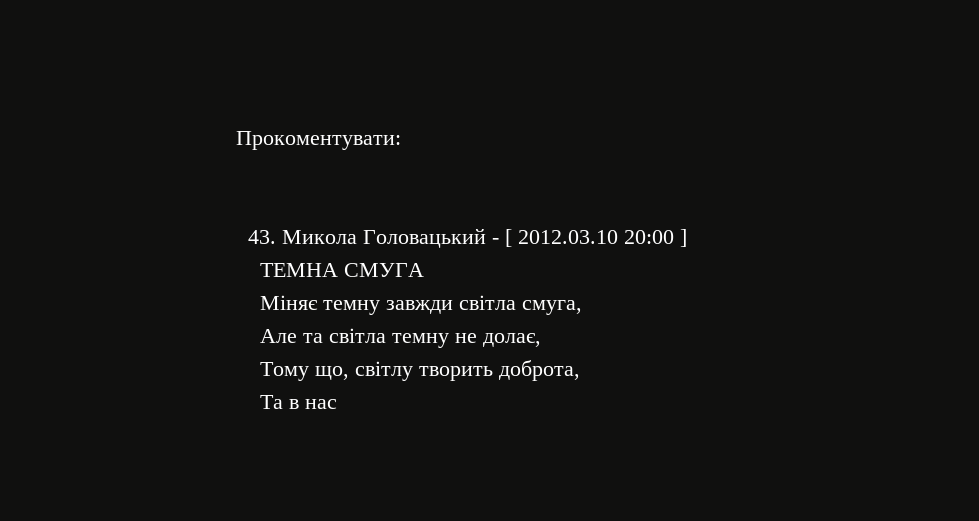Прокоментувати:


  43. Микола Головацький - [ 2012.03.10 20:00 ]
    ТЕМНА СМУГА
    Міняє темну завжди світла смуга,
    Але та світла темну не долає,
    Тому що, світлу творить доброта,
    Та в нас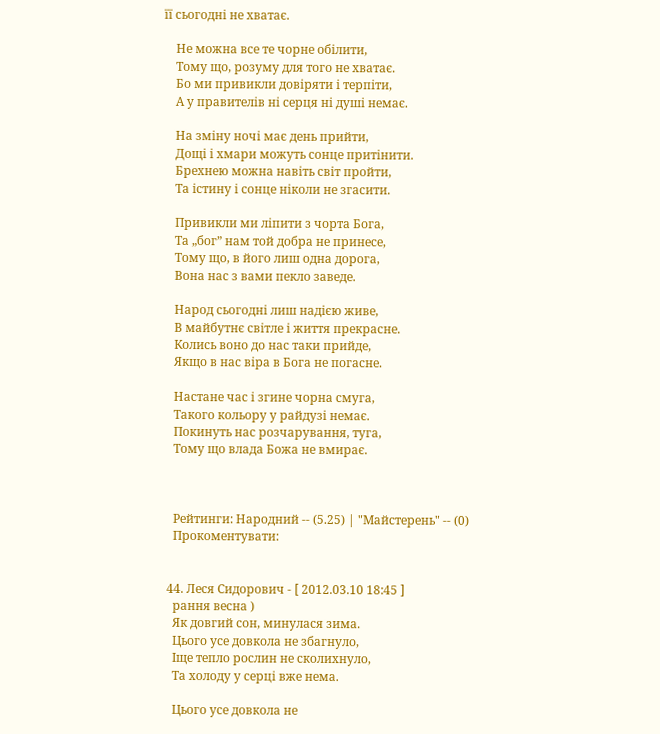її сьогодні не хватає.

    Не можна все те чорне обілити,
    Тому що, розуму для того не хватає.
    Бо ми привикли довіряти і терпіти,
    А у правителів ні серця ні душі немає.

    На зміну ночі має день прийти,
    Дощі і хмари можуть сонце притінити.
    Брехнею можна навіть світ пройти,
    Та істину і сонце ніколи не згасити.

    Привикли ми ліпити з чорта Бога,
    Та „бог” нам той добра не принесе,
    Тому що, в його лиш одна дорога,
    Вона нас з вами пекло заведе.

    Народ сьогодні лиш надією живе,
    В майбутнє світле і життя прекрасне.
    Колись воно до нас таки прийде,
    Якщо в нас віра в Бога не погасне.

    Настане час і згине чорна смуга,
    Такого кольору у райдузі немає.
    Покинуть нас розчарування, туга,
    Тому що влада Божа не вмирає.



    Рейтинги: Народний -- (5.25) | "Майстерень" -- (0)
    Прокоментувати:


  44. Леся Сидорович - [ 2012.03.10 18:45 ]
    рання весна )
    Як довгий сон, минулася зима.
    Цього усе довкола не збагнуло,
    Іще тепло рослин не сколихнуло,
    Та холоду у серці вже нема.

    Цього усе довкола не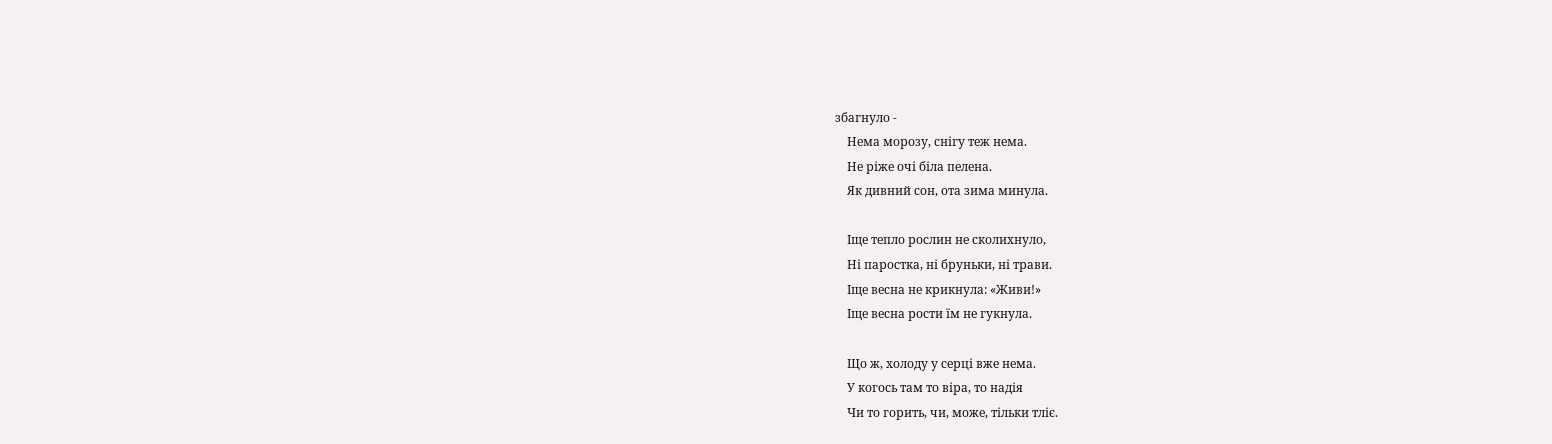збагнуло -
    Нема морозу, снігу теж нема.
    Не ріже очі біла пелена.
    Як дивний сон, ота зима минула.

    Іще тепло рослин не сколихнуло,
    Ні паростка, ні бруньки, ні трави.
    Іще весна не крикнула: «Живи!»
    Іще весна рости їм не гукнула.

    Що ж, холоду у серці вже нема.
    У когось там то віра, то надія
    Чи то горить, чи, може, тільки тліє.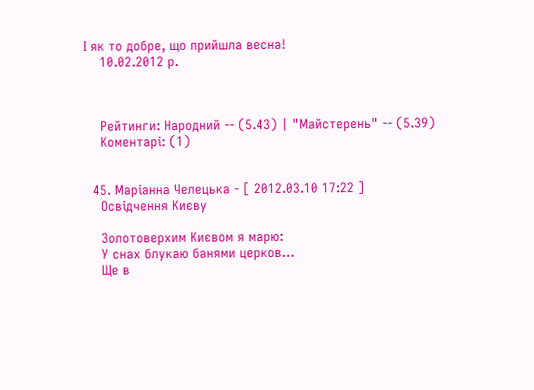І як то добре, що прийшла весна!
    10.02.2012 р.



    Рейтинги: Народний -- (5.43) | "Майстерень" -- (5.39)
    Коментарі: (1)


  45. Маріанна Челецька - [ 2012.03.10 17:22 ]
    Освідчення Києву

    Золотоверхим Києвом я марю:
    У снах блукаю банями церков…
    Ще в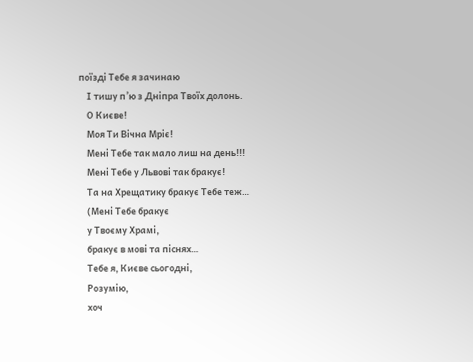поїзді Тебе я зачинаю
    І тишу п’ю з Дніпра Твоїх долонь.
    О Києве!
    Моя Ти Вічна Мріє!
    Мені Тебе так мало лиш на день!!!
    Мені Тебе у Львові так бракує!
    Та на Хрещатику бракує Тебе теж…
    (Мені Тебе бракує
    у Твоєму Храмі,
    бракує в мові та піснях…
    Тебе я, Києве сьогодні,
    Розумію,
    хоч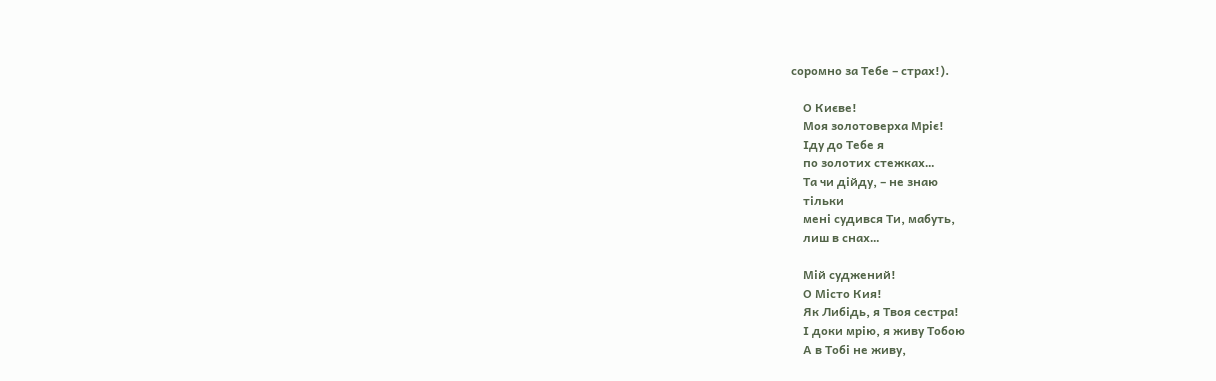соромно за Тебе – страх!).

    О Києве!
    Моя золотоверха Мріє!
    Іду до Тебе я
    по золотих стежках…
    Та чи дійду, – не знаю
    тільки
    мені судився Ти, мабуть,
    лиш в снах…

    Мій суджений!
    О Місто Кия!
    Як Либідь, я Твоя сестра!
    І доки мрію, я живу Тобою
    А в Тобі не живу,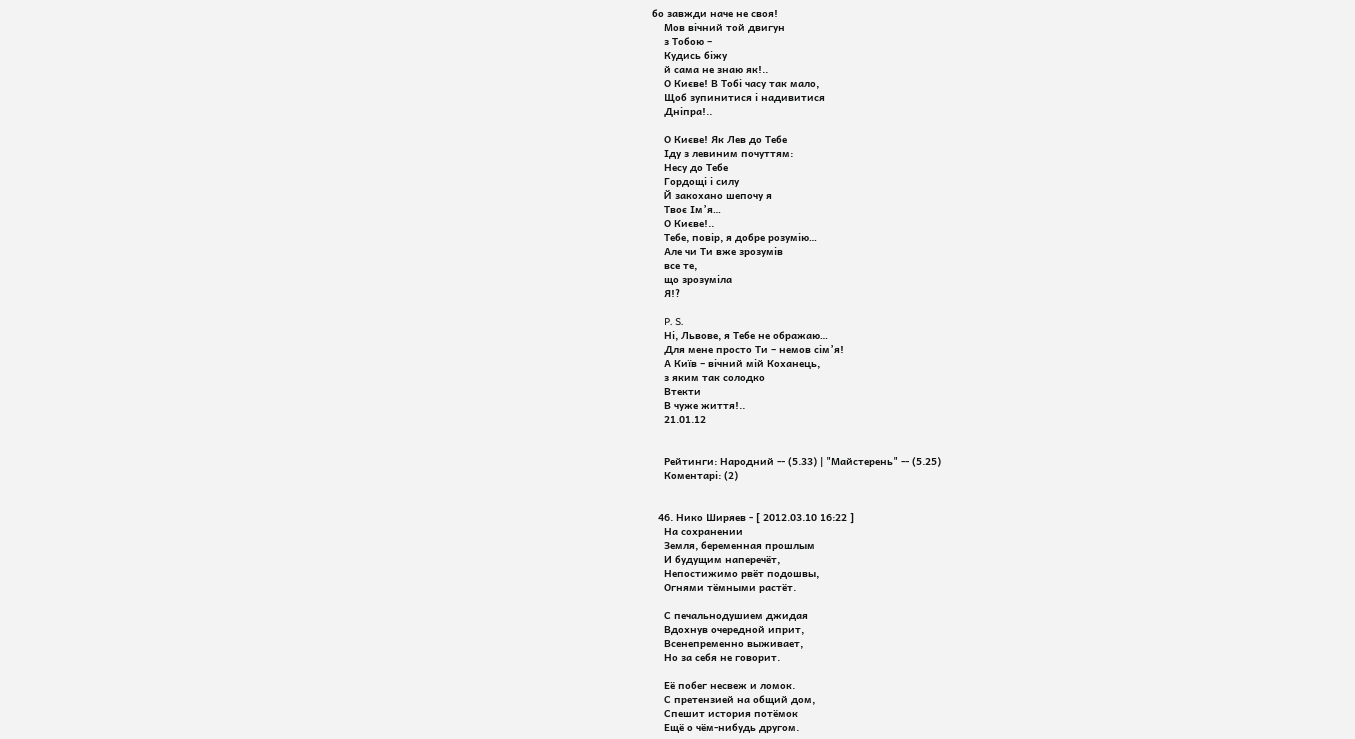бо завжди наче не своя!
    Мов вічний той двигун
    з Тобою –
    Кудись біжу
    й сама не знаю як!..
    О Києве! В Тобі часу так мало,
    Щоб зупинитися і надивитися
    Дніпра!..

    О Києве! Як Лев до Тебе
    Іду з левиним почуттям:
    Несу до Тебе
    Гордощі і силу
    Й закохано шепочу я
    Твоє Ім’я…
    О Києве!..
    Тебе, повір, я добре розумію…
    Але чи Ти вже зрозумів
    все те,
    що зрозуміла
    Я!?

    P. S.
    Ні, Львове, я Тебе не ображаю…
    Для мене просто Ти – немов сім’я!
    А Київ – вічний мій Коханець,
    з яким так солодко
    Втекти
    В чуже життя!..
    21.01.12


    Рейтинги: Народний -- (5.33) | "Майстерень" -- (5.25)
    Коментарі: (2)


  46. Нико Ширяев - [ 2012.03.10 16:22 ]
    На сохранении
    Земля, беременная прошлым
    И будущим наперечёт,
    Непостижимо рвёт подошвы,
    Огнями тёмными растёт.

    С печальнодушием джидая
    Вдохнув очередной иприт,
    Всенепременно выживает,
    Но за себя не говорит.

    Её побег несвеж и ломок.
    С претензией на общий дом,
    Спешит история потёмок
    Ещё о чём-нибудь другом.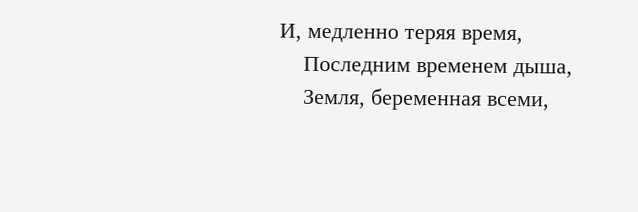И, медленно теряя время,
    Последним временем дыша,
    Земля, беременная всеми,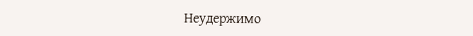Неудержимо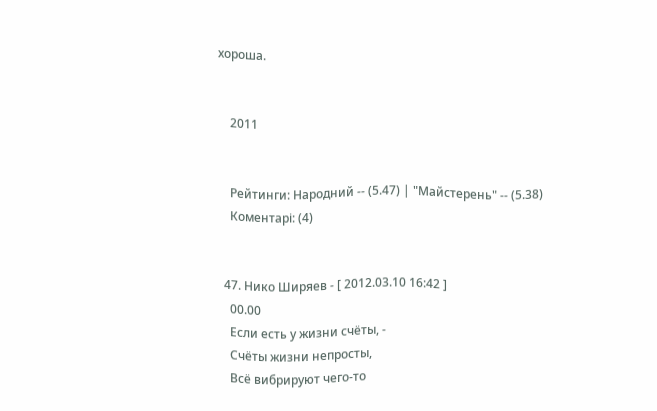хороша.


    2011


    Рейтинги: Народний -- (5.47) | "Майстерень" -- (5.38)
    Коментарі: (4)


  47. Нико Ширяев - [ 2012.03.10 16:42 ]
    00.00
    Если есть у жизни счёты, -
    Счёты жизни непросты,
    Всё вибрируют чего-то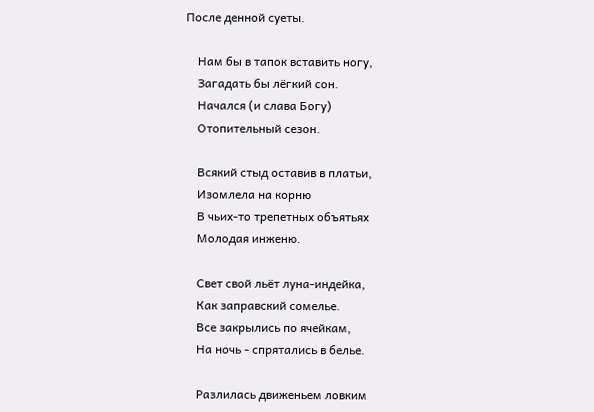После денной суеты.

    Нам бы в тапок вставить ногу,
    Загадать бы лёгкий сон.
    Начался (и слава Богу)
    Отопительный сезон.

    Всякий стыд оставив в платьи,
    Изомлела на корню
    В чьих-то трепетных объятьях
    Молодая инженю.

    Свет свой льёт луна-индейка,
    Как заправский сомелье.
    Все закрылись по ячейкам,
    На ночь - спрятались в белье.

    Разлилась движеньем ловким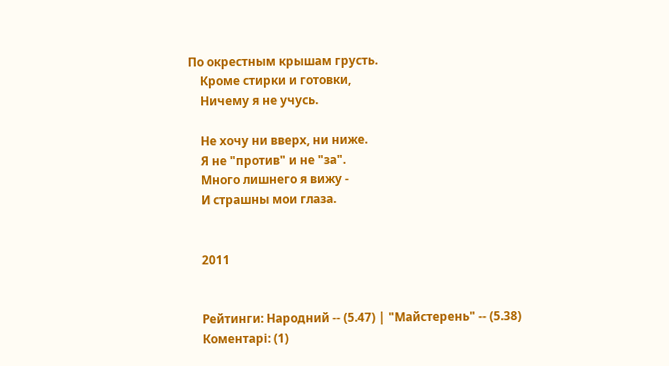По окрестным крышам грусть.
    Кроме стирки и готовки,
    Ничему я не учусь.

    Не хочу ни вверх, ни ниже.
    Я не "против" и не "за".
    Много лишнего я вижу -
    И страшны мои глаза.


    2011


    Рейтинги: Народний -- (5.47) | "Майстерень" -- (5.38)
    Коментарі: (1)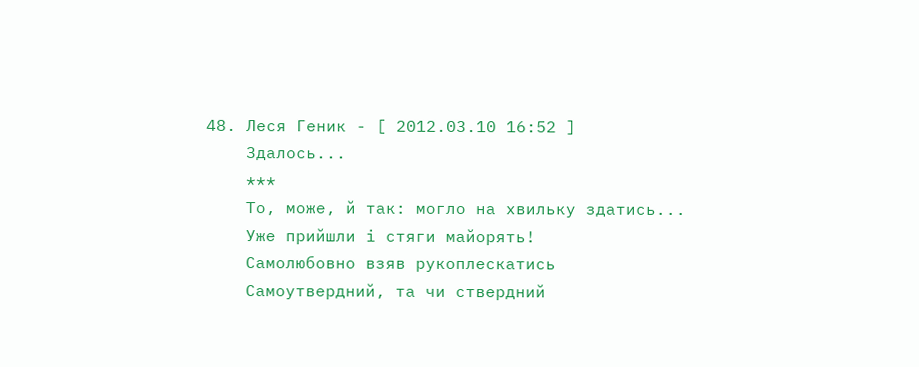48. Леся Геник - [ 2012.03.10 16:52 ]
    Здалось...
    ***
    То, може, й так: могло на хвильку здатись...
    Уже прийшли і стяги майорять!
    Самолюбовно взяв рукоплескатись
    Самоутвердний, та чи ствердний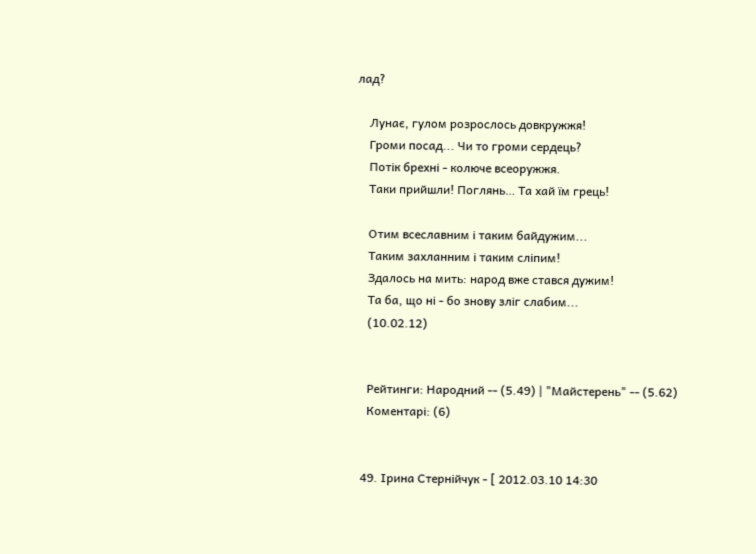лад?

    Лунає, гулом розрослось довкружжя!
    Громи посад... Чи то громи сердець?
    Потік брехні - колюче всеоружжя.
    Таки прийшли! Поглянь… Та хай їм грець!

    Отим всеславним і таким байдужим...
    Таким захланним і таким сліпим!
    Здалось на мить: народ вже стався дужим!
    Та ба, що ні - бо знову зліг слабим...
    (10.02.12)


    Рейтинги: Народний -- (5.49) | "Майстерень" -- (5.62)
    Коментарі: (6)


  49. Ірина Стернійчук - [ 2012.03.10 14:30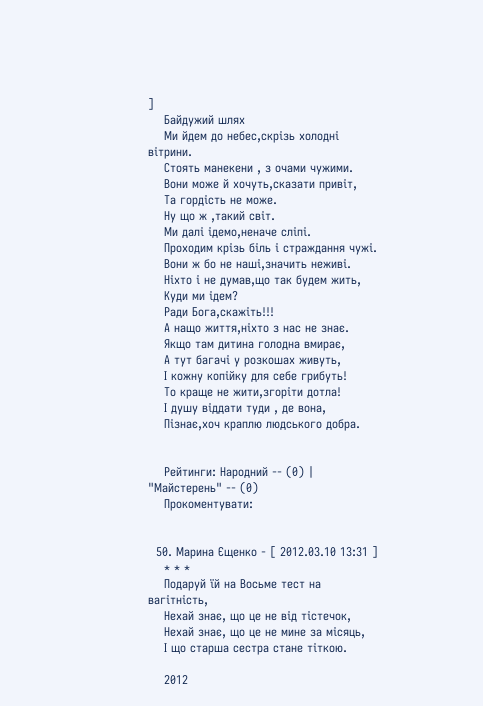]
    Байдужий шлях
    Ми йдем до небес,скрізь холодні вітрини.
    Стоять манекени , з очами чужими.
    Вони може й хочуть,сказати привіт,
    Та гордість не може.
    Ну що ж ,такий світ.
    Ми далі ідемо,неначе сліпі.
    Проходим крізь біль і страждання чужі.
    Вони ж бо не наші,значить неживі.
    Ніхто і не думав,що так будем жить,
    Куди ми ідем?
    Ради Бога,скажіть!!!
    А нащо життя,ніхто з нас не знає.
    Якщо там дитина голодна вмирає,
    А тут багачі у розкошах живуть,
    І кожну копійку для себе грибуть!
    То краще не жити,згоріти дотла!
    І душу віддати туди , де вона,
    Пізнає,хоч краплю людського добра.


    Рейтинги: Народний -- (0) | "Майстерень" -- (0)
    Прокоментувати:


  50. Марина Єщенко - [ 2012.03.10 13:31 ]
    * * *
    Подаруй їй на Восьме тест на вагітність,
    Нехай знає, що це не від тістечок,
    Нехай знає, що це не мине за місяць,
    І що старша сестра стане тіткою.

    2012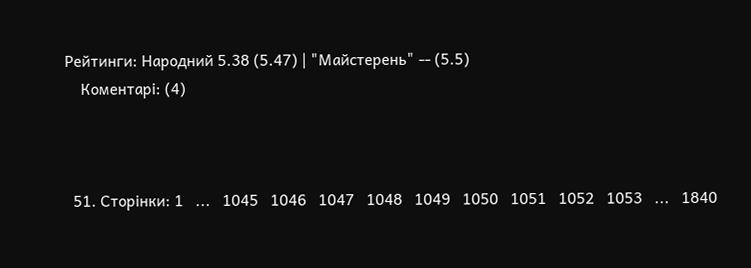Рейтинги: Народний 5.38 (5.47) | "Майстерень" -- (5.5)
    Коментарі: (4)



  51. Сторінки: 1   ...   1045   1046   1047   1048   1049   1050   1051   1052   1053   ...   1840